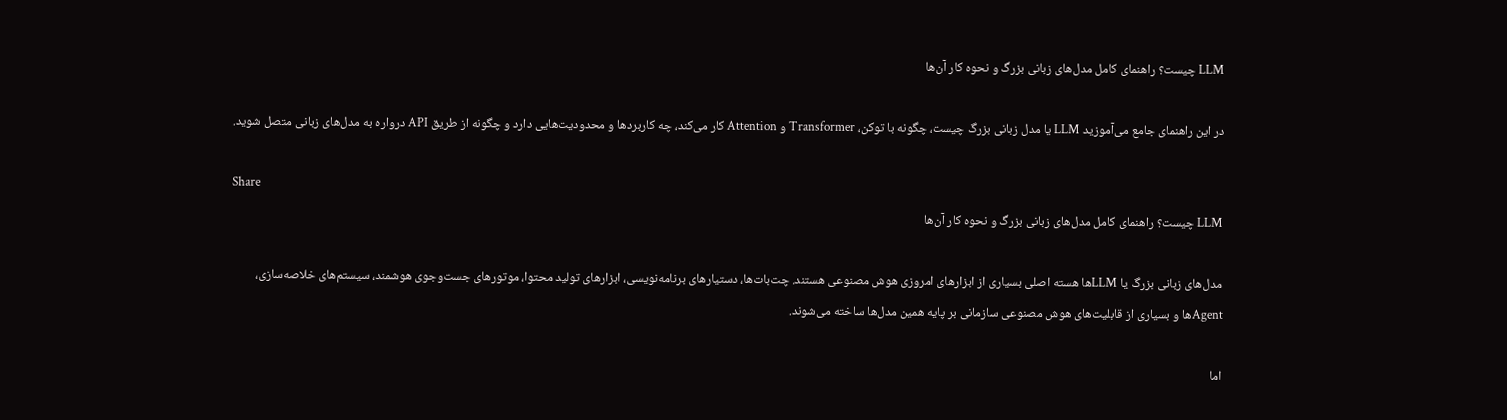LLM چیست؟ راهنمای کامل مدل‌های زبانی بزرگ و نحوه کار آن‌ها

در این راهنمای جامع می‌آموزید LLM یا مدل زبانی بزرگ چیست، چگونه با توکن، Transformer و Attention کار می‌کند، چه کاربردها و محدودیت‌هایی دارد و چگونه از طریق API درواره به مدل‌های زبانی متصل شوید.

Share
LLM چیست؟ راهنمای کامل مدل‌های زبانی بزرگ و نحوه کار آن‌ها

مدل‌های زبانی بزرگ یا LLMها هسته اصلی بسیاری از ابزارهای امروزی هوش مصنوعی هستند. چت‌بات‌ها، دستیارهای برنامه‌نویسی، ابزارهای تولید محتوا، موتورهای جست‌وجوی هوشمند، سیستم‌های خلاصه‌سازی، Agentها و بسیاری از قابلیت‌های هوش مصنوعی سازمانی بر پایه همین مدل‌ها ساخته می‌شوند.

اما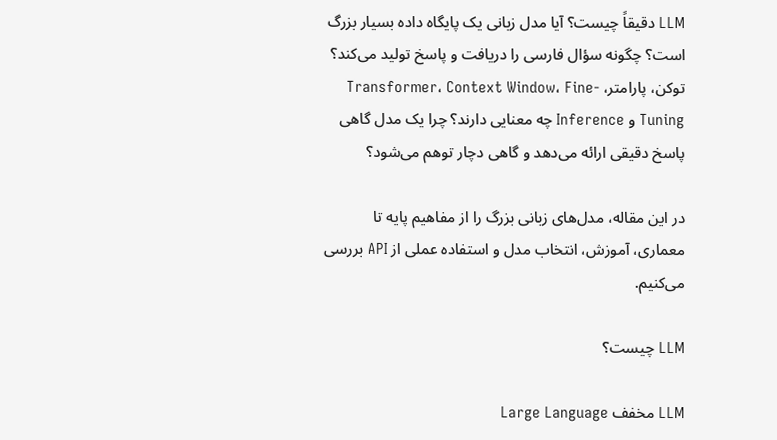LLM دقیقاً چیست؟ آیا مدل زبانی یک پایگاه داده بسیار بزرگ است؟ چگونه سؤال فارسی را دریافت و پاسخ تولید می‌کند؟ توکن، پارامتر، Transformer، Context Window، Fine-Tuning و Inference چه معنایی دارند؟ چرا یک مدل گاهی پاسخ دقیقی ارائه می‌دهد و گاهی دچار توهم می‌شود؟

در این مقاله، مدل‌های زبانی بزرگ را از مفاهیم پایه تا معماری، آموزش، انتخاب مدل و استفاده عملی از API بررسی می‌کنیم.

LLM چیست؟

LLM مخفف Large Language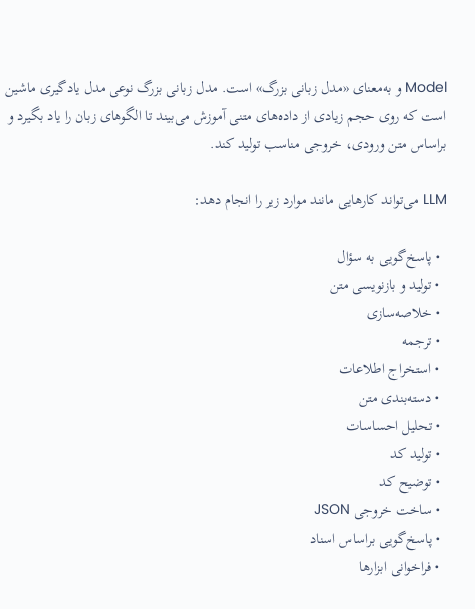Model و به‌معنای «مدل زبانی بزرگ» است. مدل زبانی بزرگ نوعی مدل یادگیری ماشین است که روی حجم زیادی از داده‌های متنی آموزش می‌بیند تا الگوهای زبان را یاد بگیرد و براساس متن ورودی، خروجی مناسب تولید کند.

LLM می‌تواند کارهایی مانند موارد زیر را انجام دهد:

  • پاسخ‌گویی به سؤال
  • تولید و بازنویسی متن
  • خلاصه‌سازی
  • ترجمه
  • استخراج اطلاعات
  • دسته‌بندی متن
  • تحلیل احساسات
  • تولید کد
  • توضیح کد
  • ساخت خروجی JSON
  • پاسخ‌گویی براساس اسناد
  • فراخوانی ابزارها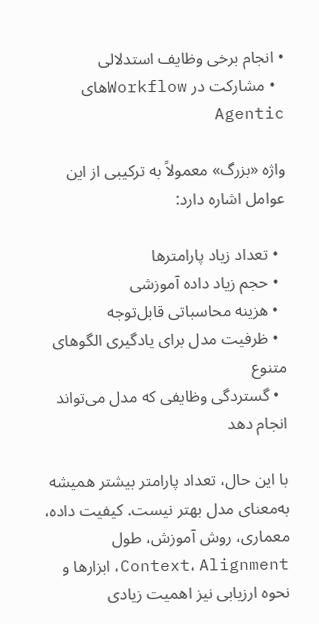• انجام برخی وظایف استدلالی
  • مشارکت در Workflowهای Agentic

واژه «بزرگ» معمولاً به ترکیبی از این عوامل اشاره دارد:

  • تعداد زیاد پارامترها
  • حجم زیاد داده آموزشی
  • هزینه محاسباتی قابل‌توجه
  • ظرفیت مدل برای یادگیری الگوهای متنوع
  • گستردگی وظایفی که مدل می‌تواند انجام دهد

با این حال، تعداد پارامتر بیشتر همیشه به‌معنای مدل بهتر نیست. کیفیت داده، معماری، روش آموزش، طول Context، Alignment، ابزارها و نحوه ارزیابی نیز اهمیت زیادی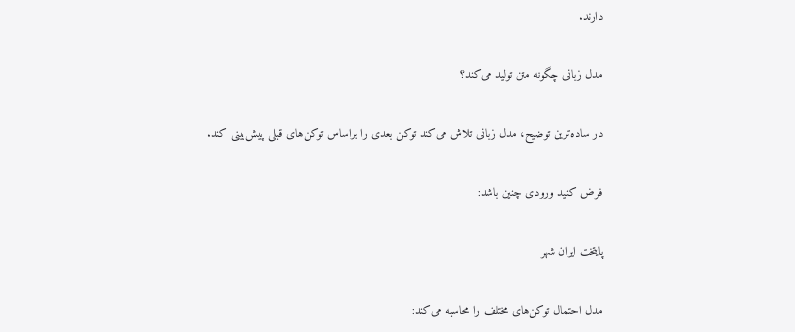دارند.

مدل زبانی چگونه متن تولید می‌کند؟

در ساده‌ترین توضیح، مدل زبانی تلاش می‌کند توکن بعدی را براساس توکن‌های قبلی پیش‌بینی کند.

فرض کنید ورودی چنین باشد:

پایتخت ایران شهر

مدل احتمال توکن‌های مختلف را محاسبه می‌کند: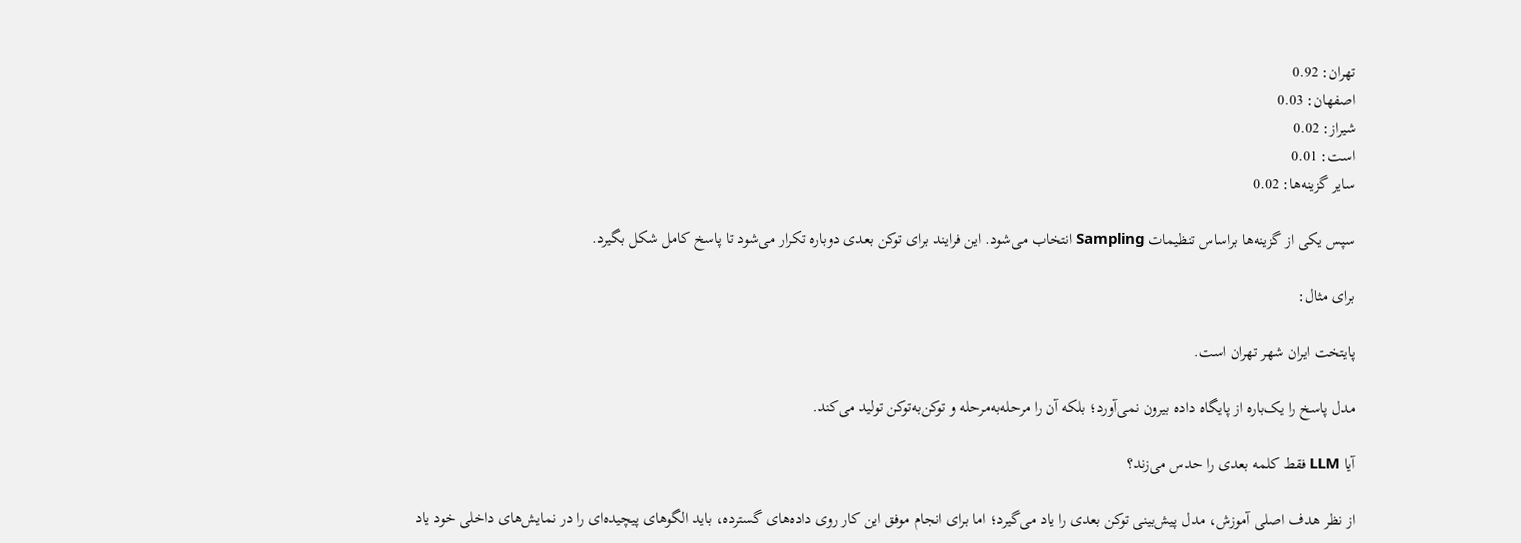تهران: 0.92
اصفهان: 0.03
شیراز: 0.02
است: 0.01
سایر گزینه‌ها: 0.02

سپس یکی از گزینه‌ها براساس تنظیمات Sampling انتخاب می‌شود. این فرایند برای توکن بعدی دوباره تکرار می‌شود تا پاسخ کامل شکل بگیرد.

برای مثال:

پایتخت ایران شهر تهران است.

مدل پاسخ را یک‌باره از پایگاه داده بیرون نمی‌آورد؛ بلکه آن را مرحله‌به‌مرحله و توکن‌به‌توکن تولید می‌کند.

آیا LLM فقط کلمه بعدی را حدس می‌زند؟

از نظر هدف اصلی آموزش، مدل پیش‌بینی توکن بعدی را یاد می‌گیرد؛ اما برای انجام موفق این کار روی داده‌های گسترده، باید الگوهای پیچیده‌ای را در نمایش‌های داخلی خود یاد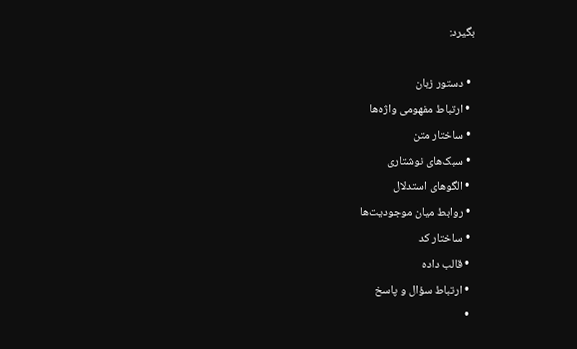بگیرد:

  • دستور زبان
  • ارتباط مفهومی واژه‌ها
  • ساختار متن
  • سبک‌های نوشتاری
  • الگوهای استدلال
  • روابط میان موجودیت‌ها
  • ساختار کد
  • قالب داده
  • ارتباط سؤال و پاسخ
  •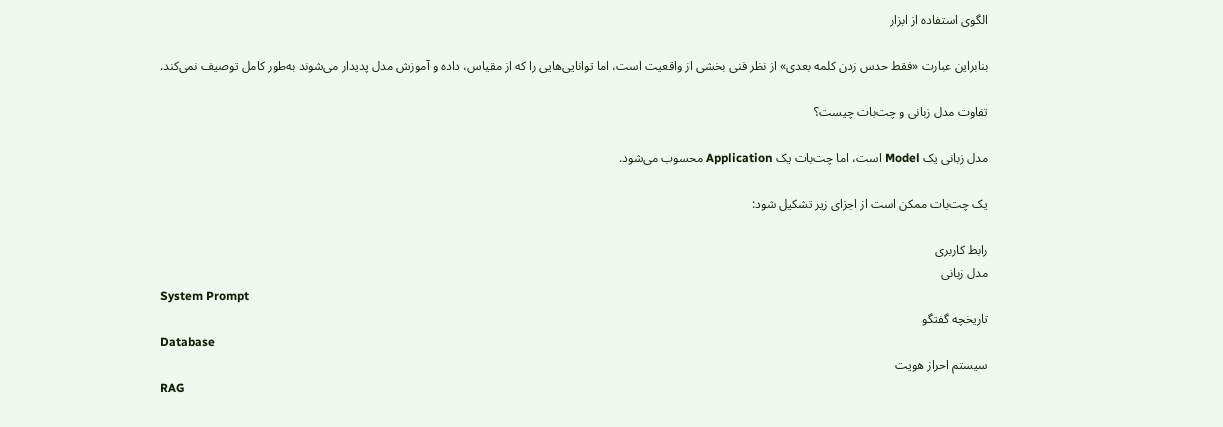الگوی استفاده از ابزار

بنابراین عبارت «فقط حدس زدن کلمه بعدی» از نظر فنی بخشی از واقعیت است، اما توانایی‌هایی را که از مقیاس، داده و آموزش مدل پدیدار می‌شوند به‌طور کامل توصیف نمی‌کند.

تفاوت مدل زبانی و چت‌بات چیست؟

مدل زبانی یک Model است، اما چت‌بات یک Application محسوب می‌شود.

یک چت‌بات ممکن است از اجزای زیر تشکیل شود:

رابط کاربری
مدل زبانی
System Prompt
تاریخچه گفتگو
Database
سیستم احراز هویت
RAG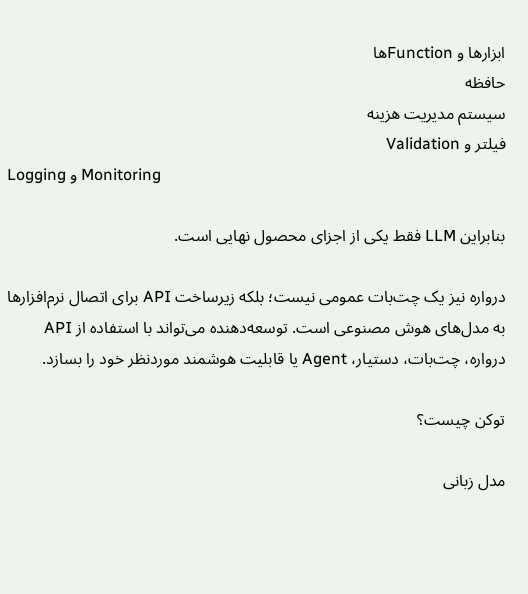ابزارها و Functionها
حافظه
سیستم مدیریت هزینه
فیلتر و Validation
Logging و Monitoring

بنابراین LLM فقط یکی از اجزای محصول نهایی است.

درواره نیز یک چت‌بات عمومی نیست؛ بلکه زیرساخت API برای اتصال نرم‌افزارها به مدل‌های هوش مصنوعی است. توسعه‌دهنده می‌تواند با استفاده از API درواره، چت‌بات، دستیار، Agent یا قابلیت هوشمند موردنظر خود را بسازد.

توکن چیست؟

مدل زبانی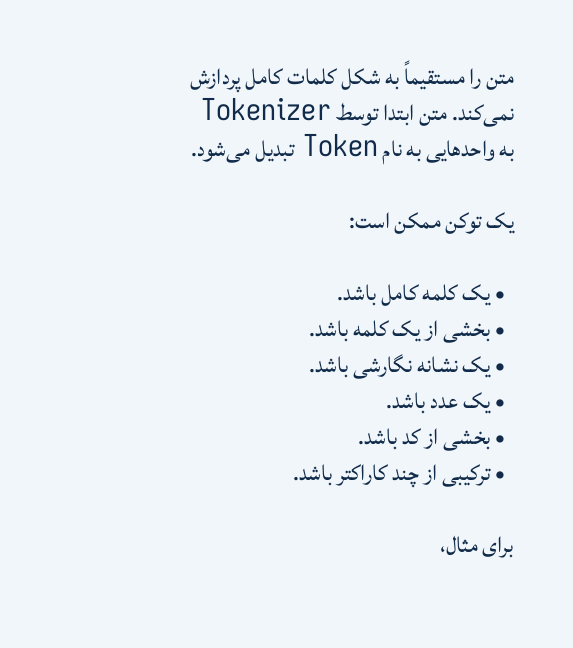متن را مستقیماً به شکل کلمات کامل پردازش نمی‌کند. متن ابتدا توسط Tokenizer به واحدهایی به نام Token تبدیل می‌شود.

یک توکن ممکن است:

  • یک کلمه کامل باشد.
  • بخشی از یک کلمه باشد.
  • یک نشانه نگارشی باشد.
  • یک عدد باشد.
  • بخشی از کد باشد.
  • ترکیبی از چند کاراکتر باشد.

برای مثال،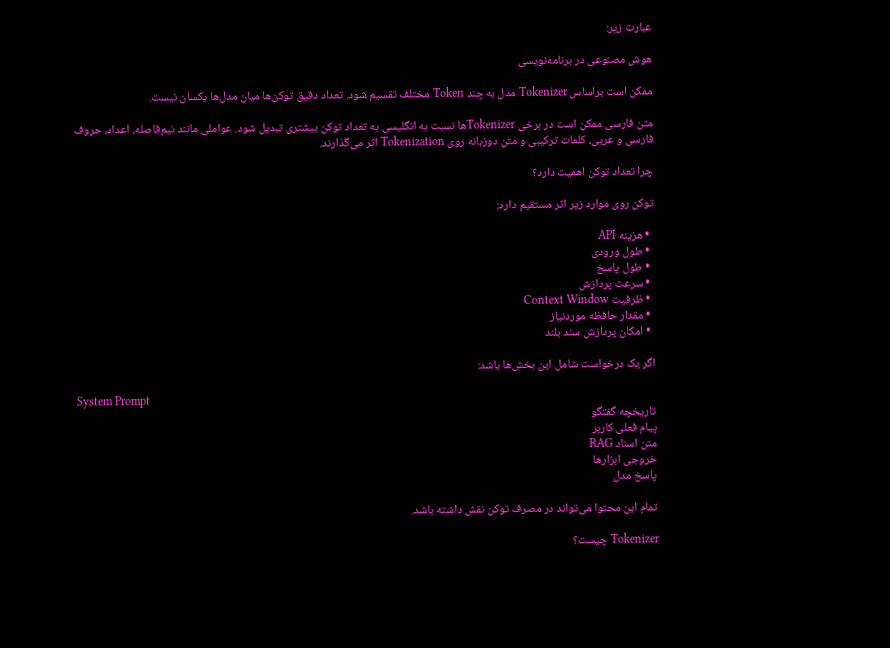عبارت زیر:

هوش مصنوعی در برنامه‌نویسی

ممکن است براساس Tokenizer مدل به چند Token مختلف تقسیم شود. تعداد دقیق توکن‌ها میان مدل‌ها یکسان نیست.

متن فارسی ممکن است در برخی Tokenizerها نسبت به انگلیسی به تعداد توکن بیشتری تبدیل شود. عواملی مانند نیم‌فاصله، اعداد، حروف فارسی و عربی، کلمات ترکیبی و متن دوزبانه روی Tokenization اثر می‌گذارند.

چرا تعداد توکن اهمیت دارد؟

توکن روی موارد زیر اثر مستقیم دارد:

  • هزینه API
  • طول ورودی
  • طول پاسخ
  • سرعت پردازش
  • ظرفیت Context Window
  • مقدار حافظه موردنیاز
  • امکان پردازش سند بلند

اگر یک درخواست شامل این بخش‌ها باشد:

System Prompt
تاریخچه گفتگو
پیام فعلی کاربر
متن اسناد RAG
خروجی ابزارها
پاسخ مدل

تمام این محتوا می‌تواند در مصرف توکن نقش داشته باشد.

Tokenizer چیست؟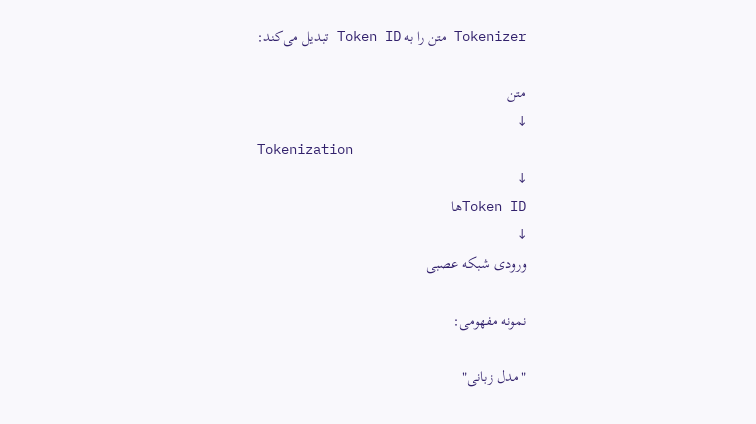Tokenizer متن را به Token ID تبدیل می‌کند:

متن
↓
Tokenization
↓
Token IDها
↓
ورودی شبکه عصبی

نمونه مفهومی:

"مدل زبانی"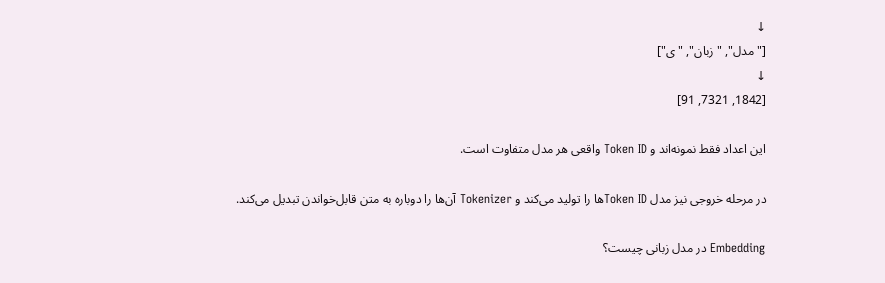↓
["مدل", " زبان", "ی"]
↓
[1842, 7321, 91]

این اعداد فقط نمونه‌اند و Token ID واقعی هر مدل متفاوت است.

در مرحله خروجی نیز مدل Token IDها را تولید می‌کند و Tokenizer آن‌ها را دوباره به متن قابل‌خواندن تبدیل می‌کند.

Embedding در مدل زبانی چیست؟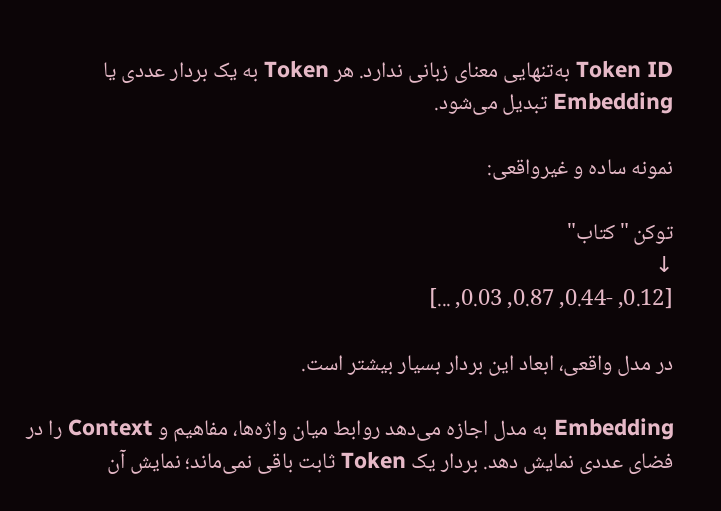Token ID به‌تنهایی معنای زبانی ندارد. هر Token به یک بردار عددی یا Embedding تبدیل می‌شود.

نمونه ساده و غیرواقعی:

توکن "کتاب"
↓
[0.12, -0.44, 0.87, 0.03, ...]

در مدل واقعی، ابعاد این بردار بسیار بیشتر است.

Embedding به مدل اجازه می‌دهد روابط میان واژه‌ها، مفاهیم و Context را در فضای عددی نمایش دهد. بردار یک Token ثابت باقی نمی‌ماند؛ نمایش آن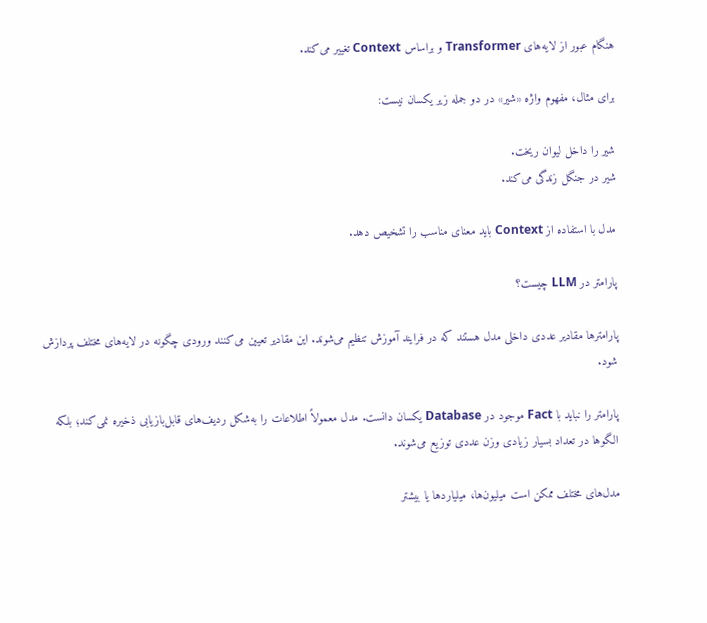هنگام عبور از لایه‌های Transformer و براساس Context تغییر می‌کند.

برای مثال، مفهوم واژه «شیر» در دو جمله زیر یکسان نیست:

شیر را داخل لیوان ریخت.
شیر در جنگل زندگی می‌کند.

مدل با استفاده از Context باید معنای مناسب را تشخیص دهد.

پارامتر در LLM چیست؟

پارامترها مقادیر عددی داخلی مدل هستند که در فرایند آموزش تنظیم می‌شوند. این مقادیر تعیین می‌کنند ورودی چگونه در لایه‌های مختلف پردازش شود.

پارامتر را نباید با Fact موجود در Database یکسان دانست. مدل معمولاً اطلاعات را به‌شکل ردیف‌های قابل‌بازیابی ذخیره نمی‌کند؛ بلکه الگوها در تعداد بسیار زیادی وزن عددی توزیع می‌شوند.

مدل‌های مختلف ممکن است میلیون‌ها، میلیاردها یا بیشتر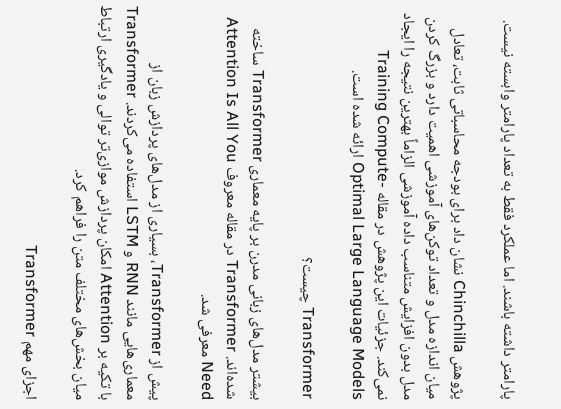پارامتر داشته باشند. اما عملکرد فقط به تعداد پارامتر وابسته نیست.

پژوهش Chinchilla نشان داد برای بودجه محاسباتی ثابت، تعادل میان اندازه مدل و تعداد توکن‌های آموزشی اهمیت دارد و بزرگ کردن مدل بدون افزایش متناسب داده آموزشی الزاماً بهترین نتیجه را ایجاد نمی‌کند. جزئیات این پژوهش در مقاله Training Compute-Optimal Large Language Models ارائه شده است.

Transformer چیست؟

بیشتر مدل‌های زبانی مدرن بر پایه معماری Transformer ساخته شده‌اند. Transformer در مقاله معروف Attention Is All You Need معرفی شد.

پیش از Transformer، بسیاری از مدل‌های پردازش زبان از معماری‌هایی مانند RNN و LSTM استفاده می‌کردند. Transformer با تکیه بر Attention امکان پردازش موازی‌تر توالی و یادگیری ارتباط میان بخش‌های مختلف متن را فراهم کرد.

اجزای مهم Transformer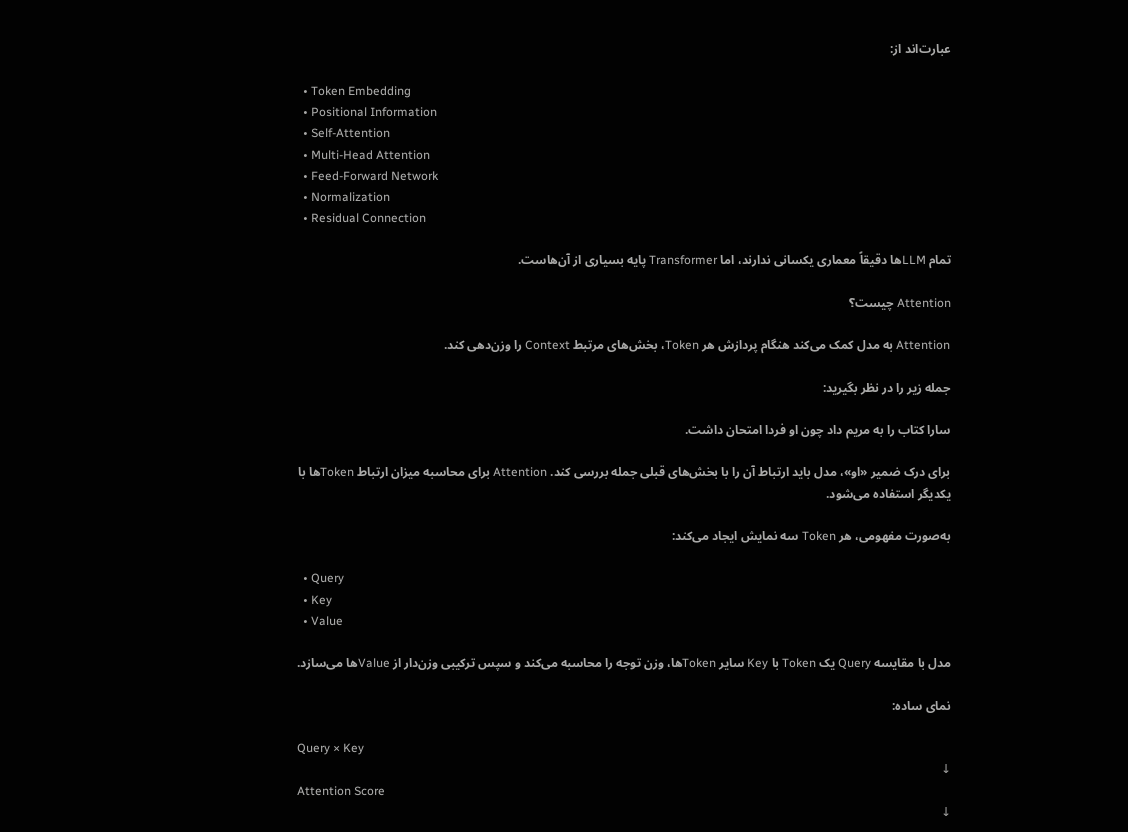عبارت‌اند از:

  • Token Embedding
  • Positional Information
  • Self-Attention
  • Multi-Head Attention
  • Feed-Forward Network
  • Normalization
  • Residual Connection

تمام LLMها دقیقاً معماری یکسانی ندارند، اما Transformer پایه بسیاری از آن‌هاست.

Attention چیست؟

Attention به مدل کمک می‌کند هنگام پردازش هر Token، بخش‌های مرتبط Context را وزن‌دهی کند.

جمله زیر را در نظر بگیرید:

سارا کتاب را به مریم داد چون او فردا امتحان داشت.

برای درک ضمیر «او»، مدل باید ارتباط آن را با بخش‌های قبلی جمله بررسی کند. Attention برای محاسبه میزان ارتباط Tokenها با یکدیگر استفاده می‌شود.

به‌صورت مفهومی، هر Token سه نمایش ایجاد می‌کند:

  • Query
  • Key
  • Value

مدل با مقایسه Query یک Token با Key سایر Tokenها، وزن توجه را محاسبه می‌کند و سپس ترکیبی وزن‌دار از Valueها می‌سازد.

نمای ساده:

Query × Key
↓
Attention Score
↓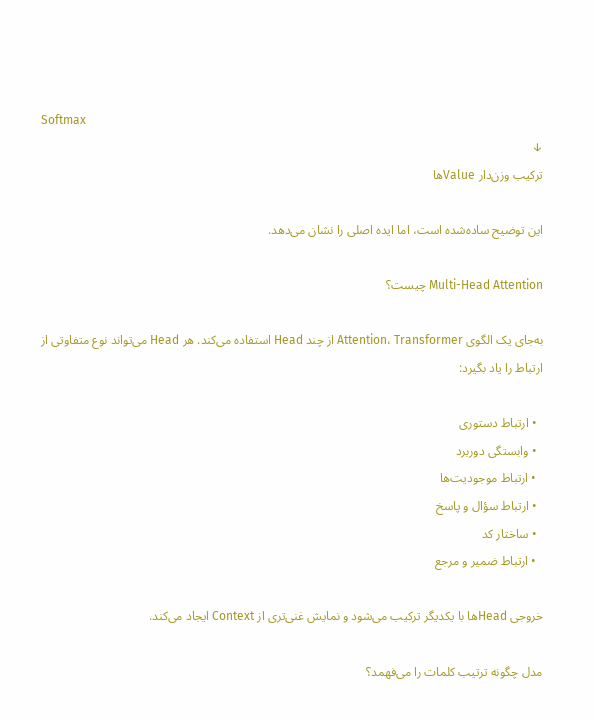Softmax
↓
ترکیب وزن‌دار Valueها

این توضیح ساده‌شده است، اما ایده اصلی را نشان می‌دهد.

Multi-Head Attention چیست؟

به‌جای یک الگوی Attention، Transformer از چند Head استفاده می‌کند. هر Head می‌تواند نوع متفاوتی از ارتباط را یاد بگیرد:

  • ارتباط دستوری
  • وابستگی دوربرد
  • ارتباط موجودیت‌ها
  • ارتباط سؤال و پاسخ
  • ساختار کد
  • ارتباط ضمیر و مرجع

خروجی Headها با یکدیگر ترکیب می‌شود و نمایش غنی‌تری از Context ایجاد می‌کند.

مدل چگونه ترتیب کلمات را می‌فهمد؟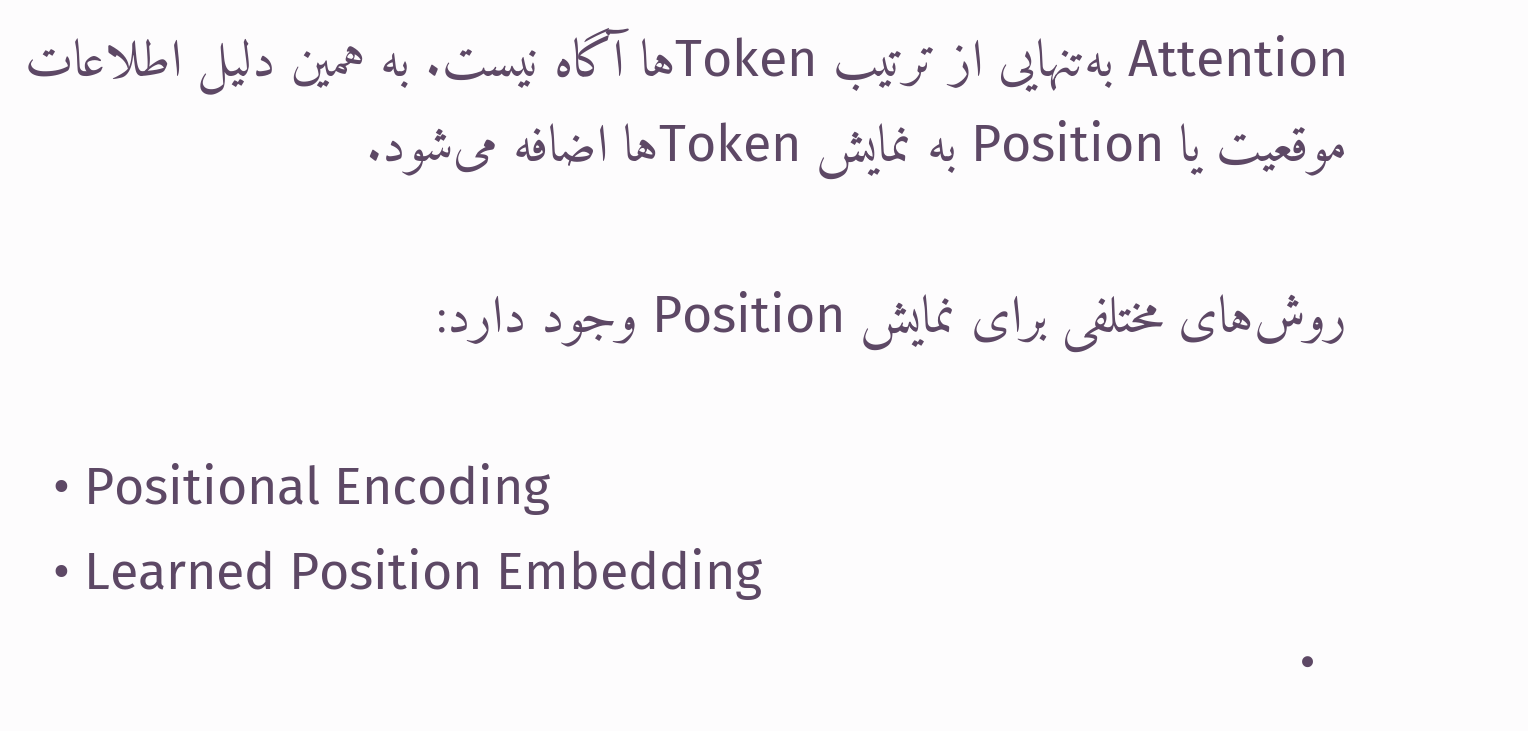Attention به‌تنهایی از ترتیب Tokenها آگاه نیست. به همین دلیل اطلاعات موقعیت یا Position به نمایش Tokenها اضافه می‌شود.

روش‌های مختلفی برای نمایش Position وجود دارد:

  • Positional Encoding
  • Learned Position Embedding
  •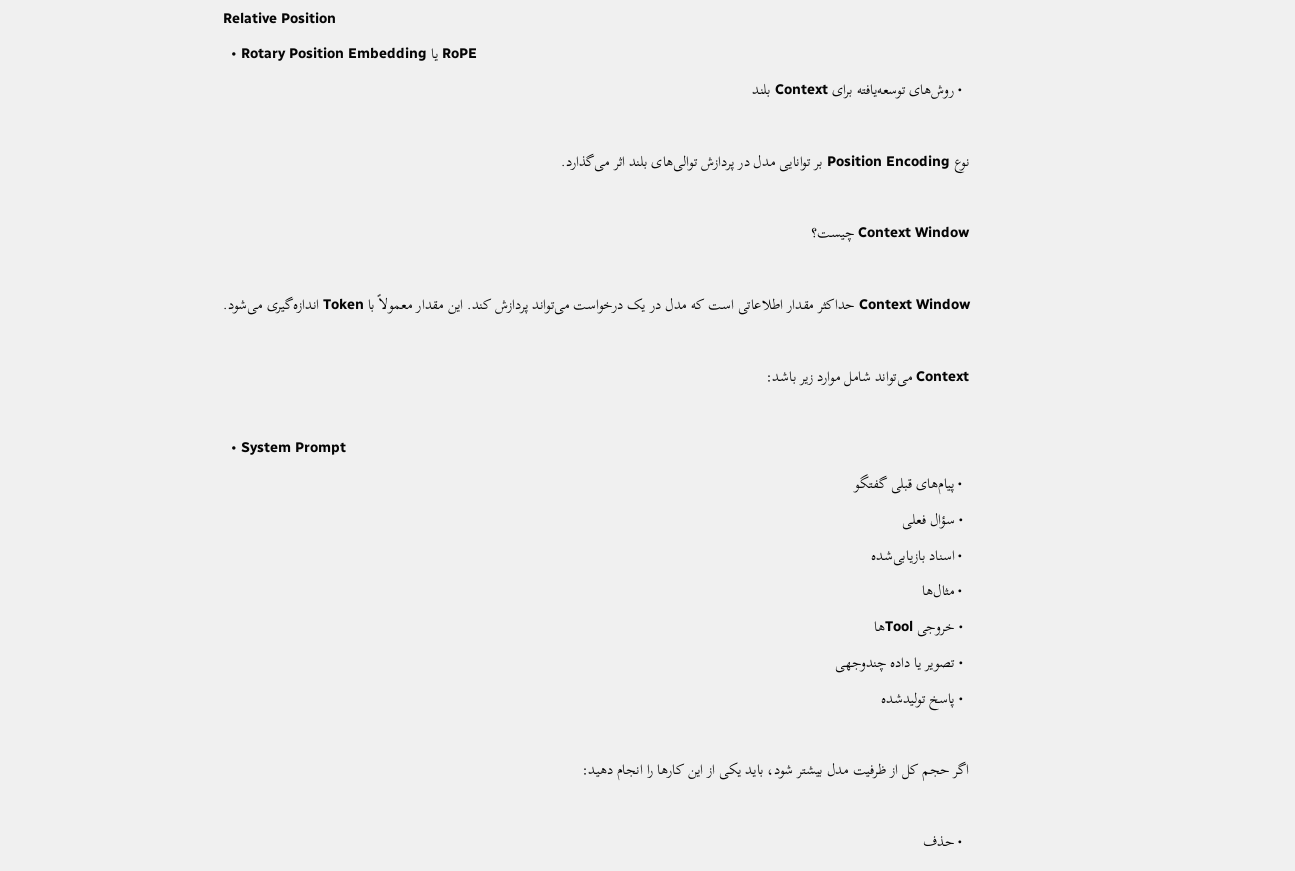Relative Position
  • Rotary Position Embedding یا RoPE
  • روش‌های توسعه‌یافته برای Context بلند

نوع Position Encoding بر توانایی مدل در پردازش توالی‌های بلند اثر می‌گذارد.

Context Window چیست؟

Context Window حداکثر مقدار اطلاعاتی است که مدل در یک درخواست می‌تواند پردازش کند. این مقدار معمولاً با Token اندازه‌گیری می‌شود.

Context می‌تواند شامل موارد زیر باشد:

  • System Prompt
  • پیام‌های قبلی گفتگو
  • سؤال فعلی
  • اسناد بازیابی‌شده
  • مثال‌ها
  • خروجی Toolها
  • تصویر یا داده چندوجهی
  • پاسخ تولیدشده

اگر حجم کل از ظرفیت مدل بیشتر شود، باید یکی از این کارها را انجام دهید:

  • حذف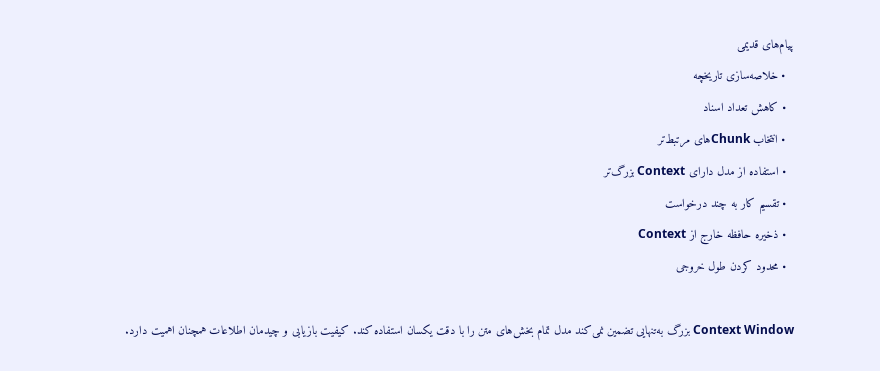پیام‌های قدیمی
  • خلاصه‌سازی تاریخچه
  • کاهش تعداد اسناد
  • انتخاب Chunkهای مرتبط‌تر
  • استفاده از مدل دارای Context بزرگ‌تر
  • تقسیم کار به چند درخواست
  • ذخیره حافظه خارج از Context
  • محدود کردن طول خروجی

Context Window بزرگ به‌تنهایی تضمین نمی‌کند مدل تمام بخش‌های متن را با دقت یکسان استفاده کند. کیفیت بازیابی و چیدمان اطلاعات همچنان اهمیت دارد.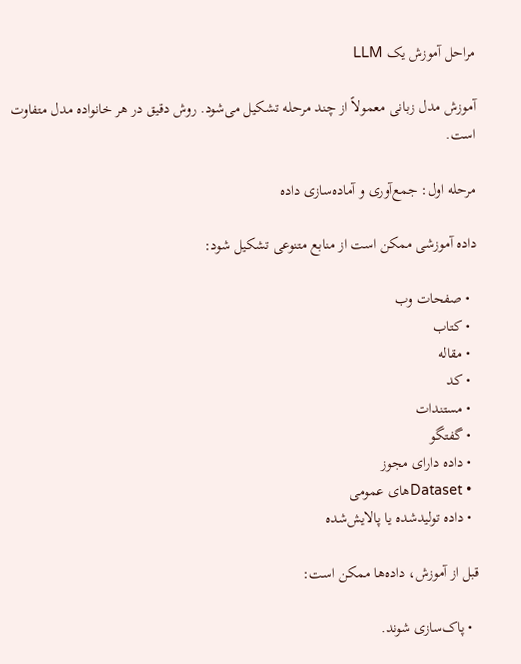مراحل آموزش یک LLM

آموزش مدل زبانی معمولاً از چند مرحله تشکیل می‌شود. روش دقیق در هر خانواده مدل متفاوت است.

مرحله اول: جمع‌آوری و آماده‌سازی داده

داده آموزشی ممکن است از منابع متنوعی تشکیل شود:

  • صفحات وب
  • کتاب
  • مقاله
  • کد
  • مستندات
  • گفتگو
  • داده دارای مجوز
  • Datasetهای عمومی
  • داده تولیدشده یا پالایش‌شده

قبل از آموزش، داده‌ها ممکن است:

  • پاک‌سازی شوند.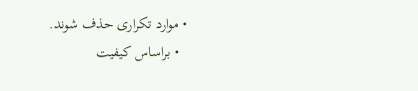• موارد تکراری حذف شوند.
  • براساس کیفیت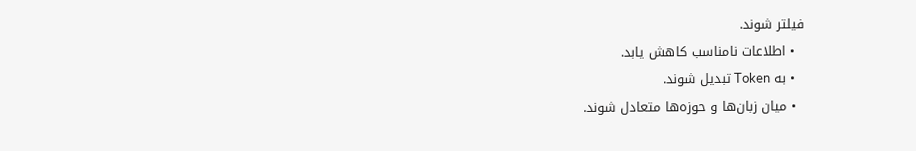فیلتر شوند.
  • اطلاعات نامناسب کاهش یابد.
  • به Token تبدیل شوند.
  • میان زبان‌ها و حوزه‌ها متعادل شوند.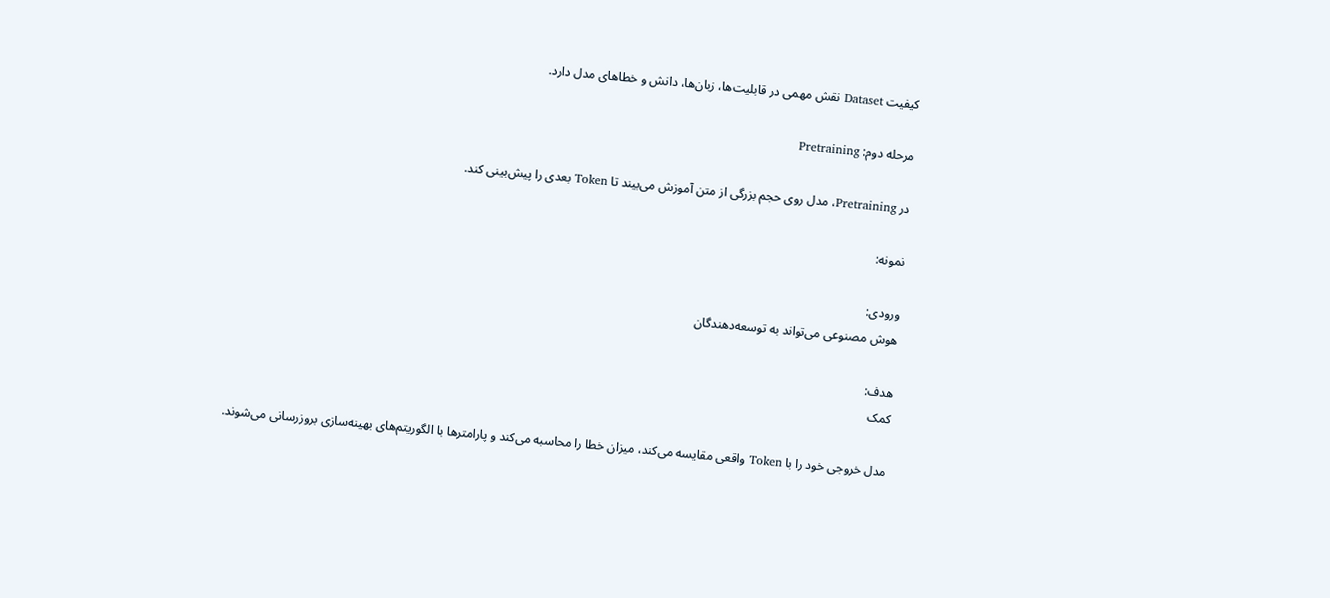کیفیت Dataset نقش مهمی در قابلیت‌ها، زبان‌ها، دانش و خطاهای مدل دارد.

مرحله دوم: Pretraining

در Pretraining، مدل روی حجم بزرگی از متن آموزش می‌بیند تا Token بعدی را پیش‌بینی کند.

نمونه:

ورودی:
هوش مصنوعی می‌تواند به توسعه‌دهندگان

هدف:
کمک

مدل خروجی خود را با Token واقعی مقایسه می‌کند، میزان خطا را محاسبه می‌کند و پارامترها با الگوریتم‌های بهینه‌سازی بروزرسانی می‌شوند.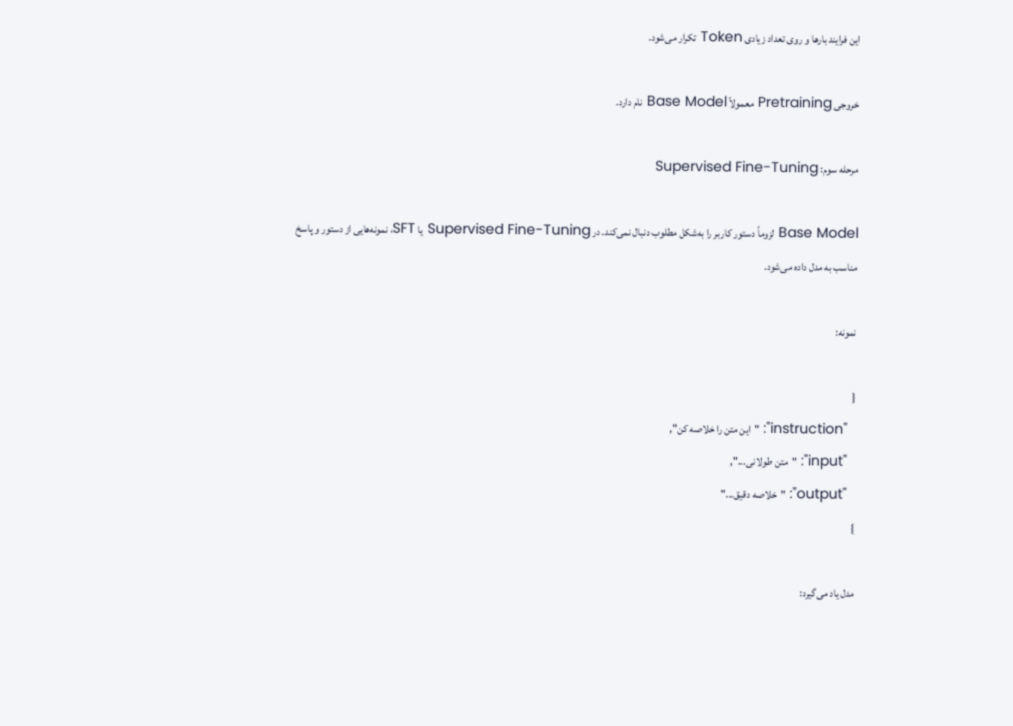این فرایند بارها و روی تعداد زیادی Token تکرار می‌شود.

خروجی Pretraining معمولاً Base Model نام دارد.

مرحله سوم: Supervised Fine-Tuning

Base Model لزوماً دستور کاربر را به‌شکل مطلوب دنبال نمی‌کند. در Supervised Fine-Tuning یا SFT، نمونه‌هایی از دستور و پاسخ مناسب به مدل داده می‌شود.

نمونه:

{
  "instruction": "این متن را خلاصه کن",
  "input": "متن طولانی...",
  "output": "خلاصه دقیق..."
}

مدل یاد می‌گیرد: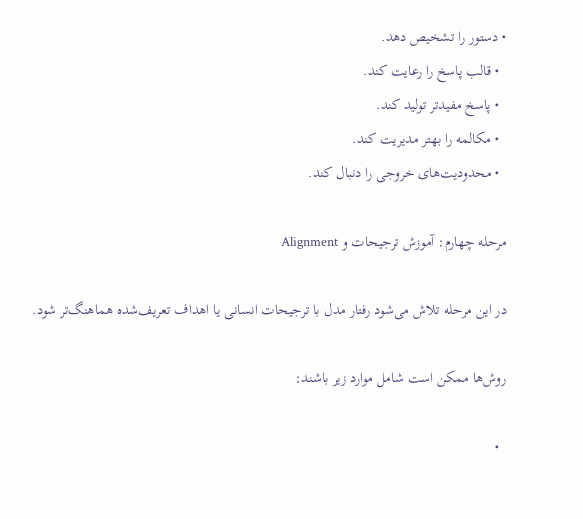• دستور را تشخیص دهد.
  • قالب پاسخ را رعایت کند.
  • پاسخ مفیدتر تولید کند.
  • مکالمه را بهتر مدیریت کند.
  • محدودیت‌های خروجی را دنبال کند.

مرحله چهارم: آموزش ترجیحات و Alignment

در این مرحله تلاش می‌شود رفتار مدل با ترجیحات انسانی یا اهداف تعریف‌شده هماهنگ‌تر شود.

روش‌ها ممکن است شامل موارد زیر باشند:

  •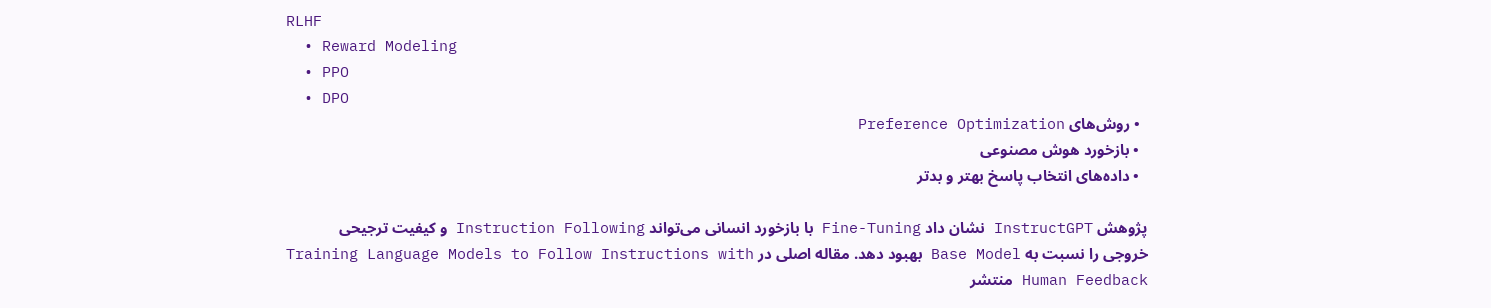RLHF
  • Reward Modeling
  • PPO
  • DPO
  • روش‌های Preference Optimization
  • بازخورد هوش مصنوعی
  • داده‌های انتخاب پاسخ بهتر و بدتر

پژوهش InstructGPT نشان داد Fine-Tuning با بازخورد انسانی می‌تواند Instruction Following و کیفیت ترجیحی خروجی را نسبت به Base Model بهبود دهد. مقاله اصلی در Training Language Models to Follow Instructions with Human Feedback منتشر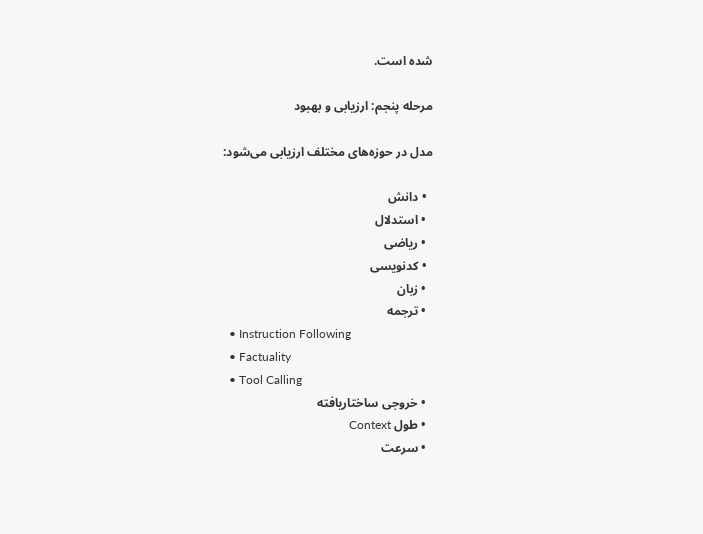شده است.

مرحله پنجم: ارزیابی و بهبود

مدل در حوزه‌های مختلف ارزیابی می‌شود:

  • دانش
  • استدلال
  • ریاضی
  • کدنویسی
  • زبان
  • ترجمه
  • Instruction Following
  • Factuality
  • Tool Calling
  • خروجی ساختاریافته
  • طول Context
  • سرعت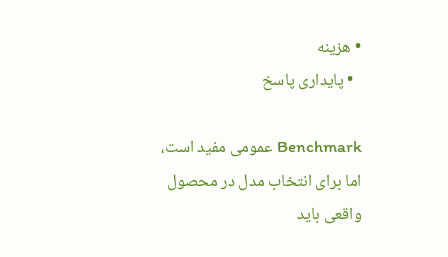• هزینه
  • پایداری پاسخ

Benchmark عمومی مفید است، اما برای انتخاب مدل در محصول واقعی باید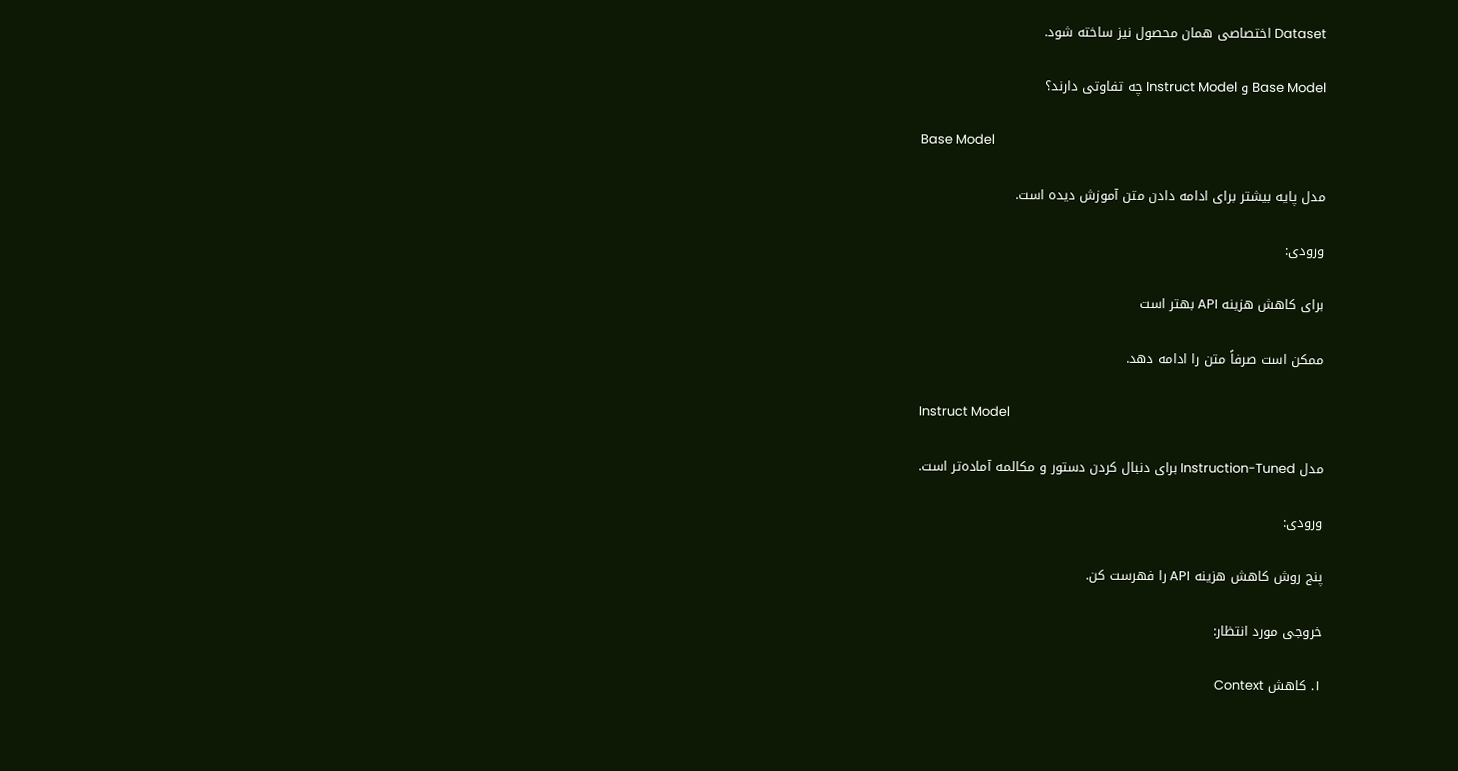Dataset اختصاصی همان محصول نیز ساخته شود.

Base Model و Instruct Model چه تفاوتی دارند؟

Base Model

مدل پایه بیشتر برای ادامه دادن متن آموزش دیده است.

ورودی:

برای کاهش هزینه API بهتر است

ممکن است صرفاً متن را ادامه دهد.

Instruct Model

مدل Instruction-Tuned برای دنبال کردن دستور و مکالمه آماده‌تر است.

ورودی:

پنج روش کاهش هزینه API را فهرست کن.

خروجی مورد انتظار:

۱. کاهش Context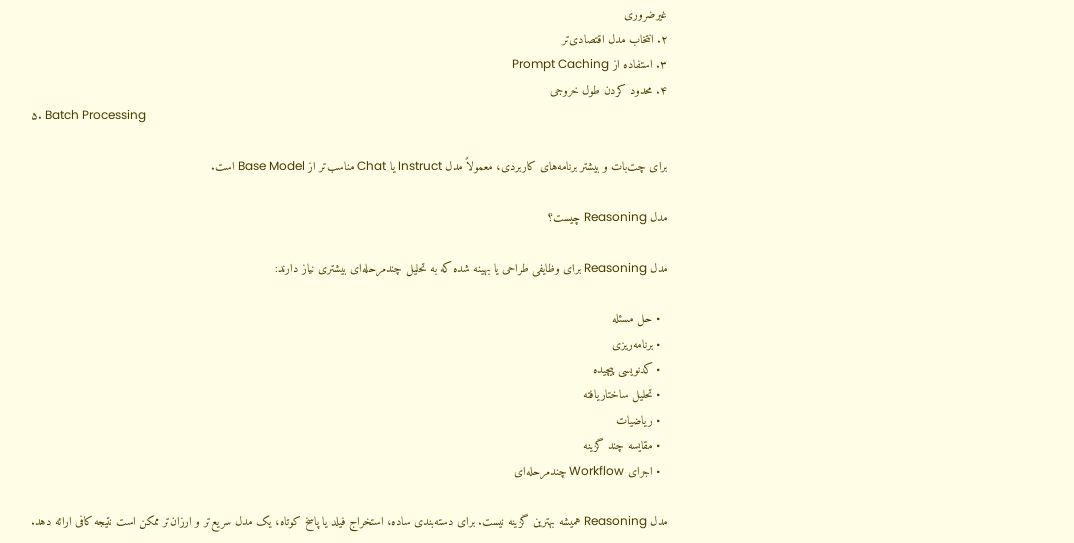غیرضروری
۲. انتخاب مدل اقتصادی‌تر
۳. استفاده از Prompt Caching
۴. محدود کردن طول خروجی
۵. Batch Processing

برای چت‌بات و بیشتر برنامه‌های کاربردی، معمولاً مدل Instruct یا Chat مناسب‌تر از Base Model است.

مدل Reasoning چیست؟

مدل Reasoning برای وظایفی طراحی یا بهینه شده که به تحلیل چندمرحله‌ای بیشتری نیاز دارند:

  • حل مسئله
  • برنامه‌ریزی
  • کدنویسی پیچیده
  • تحلیل ساختاریافته
  • ریاضیات
  • مقایسه چند گزینه
  • اجرای Workflow چندمرحله‌ای

مدل Reasoning همیشه بهترین گزینه نیست. برای دسته‌بندی ساده، استخراج فیلد یا پاسخ کوتاه، یک مدل سریع‌تر و ارزان‌تر ممکن است نتیجه کافی ارائه دهد.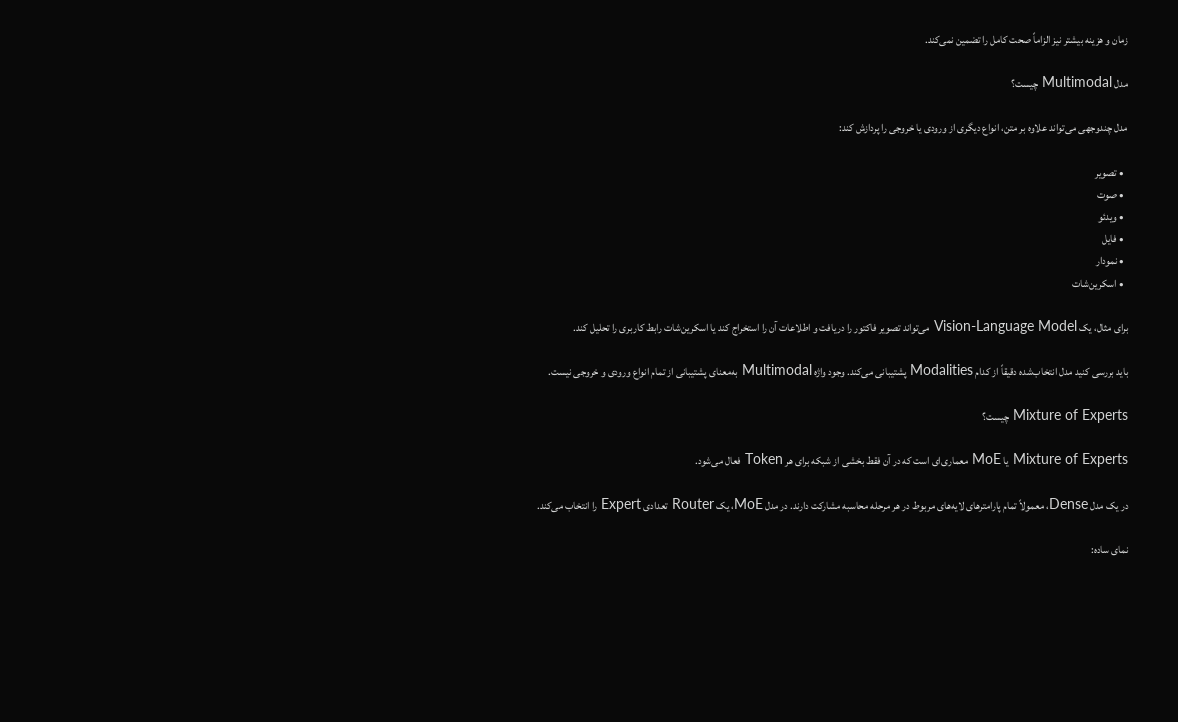زمان و هزینه بیشتر نیز الزاماً صحت کامل را تضمین نمی‌کند.

مدل Multimodal چیست؟

مدل چندوجهی می‌تواند علاوه بر متن، انواع دیگری از ورودی یا خروجی را پردازش کند:

  • تصویر
  • صوت
  • ویدئو
  • فایل
  • نمودار
  • اسکرین‌شات

برای مثال، یک Vision-Language Model می‌تواند تصویر فاکتور را دریافت و اطلاعات آن را استخراج کند یا اسکرین‌شات رابط کاربری را تحلیل کند.

باید بررسی کنید مدل انتخاب‌شده دقیقاً از کدام Modalities پشتیبانی می‌کند. وجود واژه Multimodal به‌معنای پشتیبانی از تمام انواع ورودی و خروجی نیست.

Mixture of Experts چیست؟

Mixture of Experts یا MoE معماری‌ای است که در آن فقط بخشی از شبکه برای هر Token فعال می‌شود.

در یک مدل Dense، معمولاً تمام پارامترهای لایه‌های مربوط در هر مرحله محاسبه مشارکت دارند. در مدل MoE، یک Router تعدادی Expert را انتخاب می‌کند.

نمای ساده: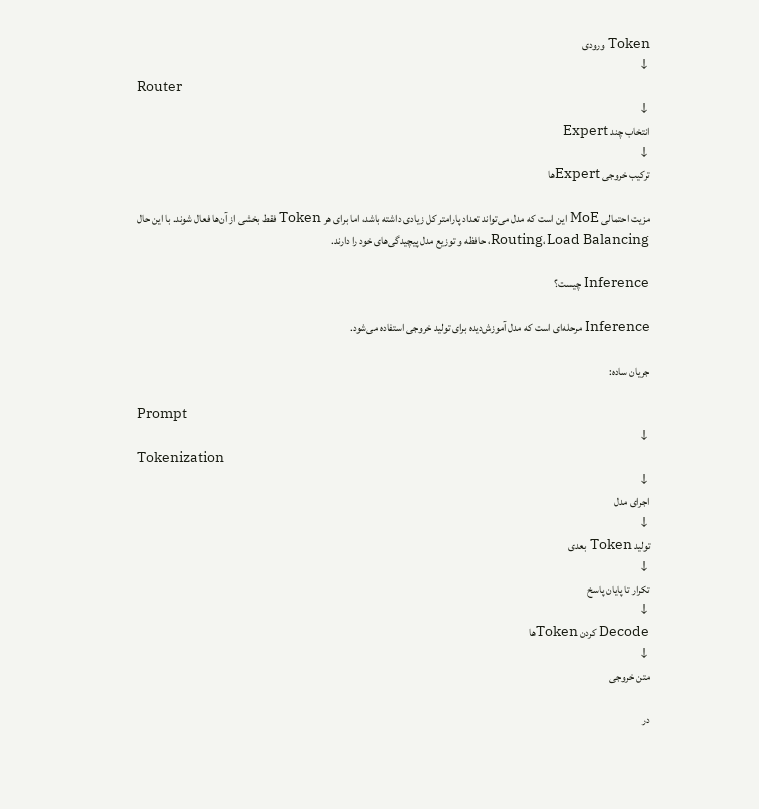Token ورودی
↓
Router
↓
انتخاب چند Expert
↓
ترکیب خروجی Expertها

مزیت احتمالی MoE این است که مدل می‌تواند تعداد پارامتر کل زیادی داشته باشد، اما برای هر Token فقط بخشی از آن‌ها فعال شوند. با این حال Routing، Load Balancing، حافظه و توزیع مدل پیچیدگی‌های خود را دارند.

Inference چیست؟

Inference مرحله‌ای است که مدل آموزش‌دیده برای تولید خروجی استفاده می‌شود.

جریان ساده:

Prompt
↓
Tokenization
↓
اجرای مدل
↓
تولید Token بعدی
↓
تکرار تا پایان پاسخ
↓
Decode کردن Tokenها
↓
متن خروجی

در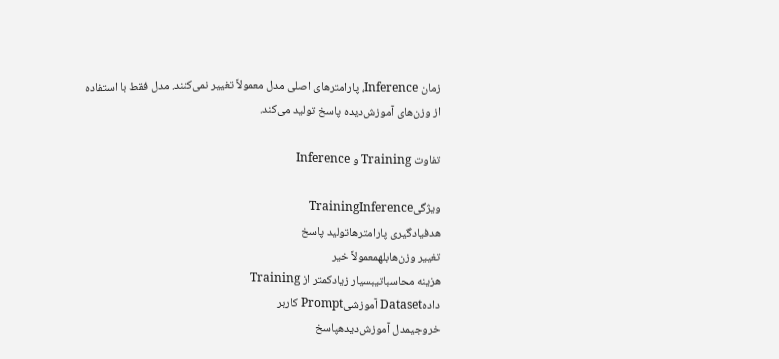زمان Inference، پارامترهای اصلی مدل معمولاً تغییر نمی‌کنند. مدل فقط با استفاده از وزن‌های آموزش‌دیده پاسخ تولید می‌کند.

تفاوت Training و Inference

ویژگیTrainingInference
هدفیادگیری پارامترهاتولید پاسخ
تغییر وزن‌هابلهمعمولاً خیر
هزینه محاسباتیبسیار زیادکمتر از Training
دادهDataset آموزشیPrompt کاربر
خروجیمدل آموزش‌دیدهپاسخ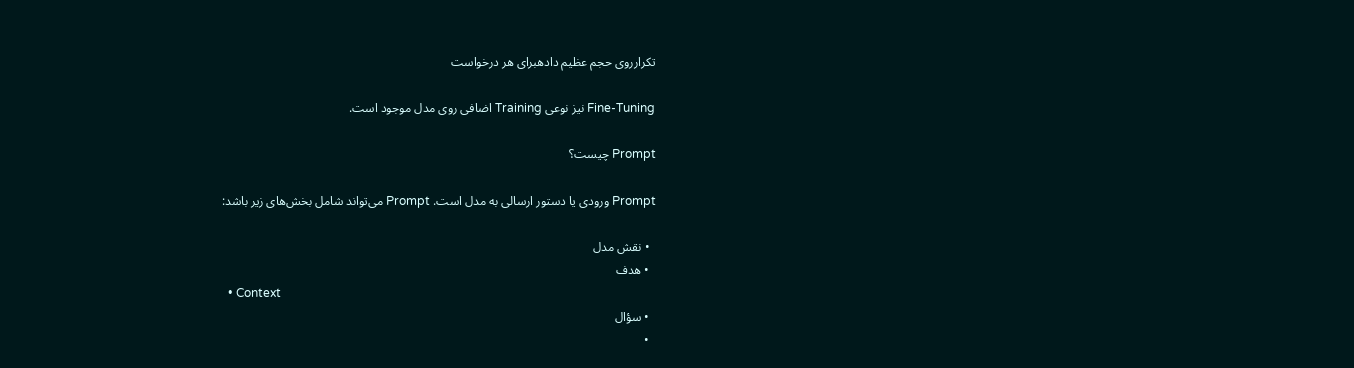تکرارروی حجم عظیم دادهبرای هر درخواست

Fine-Tuning نیز نوعی Training اضافی روی مدل موجود است.

Prompt چیست؟

Prompt ورودی یا دستور ارسالی به مدل است. Prompt می‌تواند شامل بخش‌های زیر باشد:

  • نقش مدل
  • هدف
  • Context
  • سؤال
  •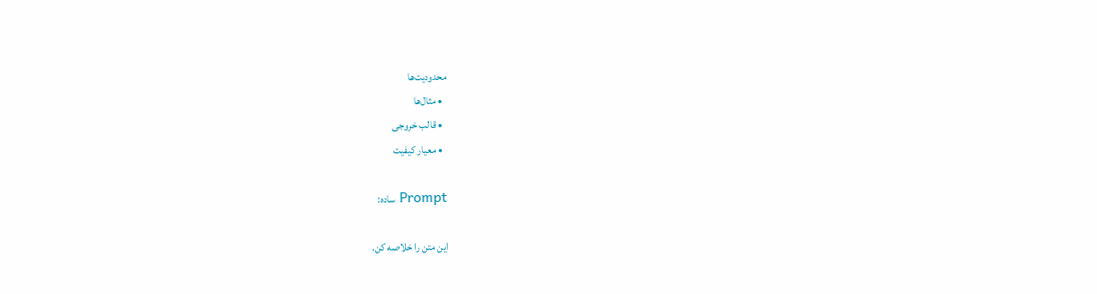محدودیت‌ها
  • مثال‌ها
  • قالب خروجی
  • معیار کیفیت

Prompt ساده:

این متن را خلاصه کن.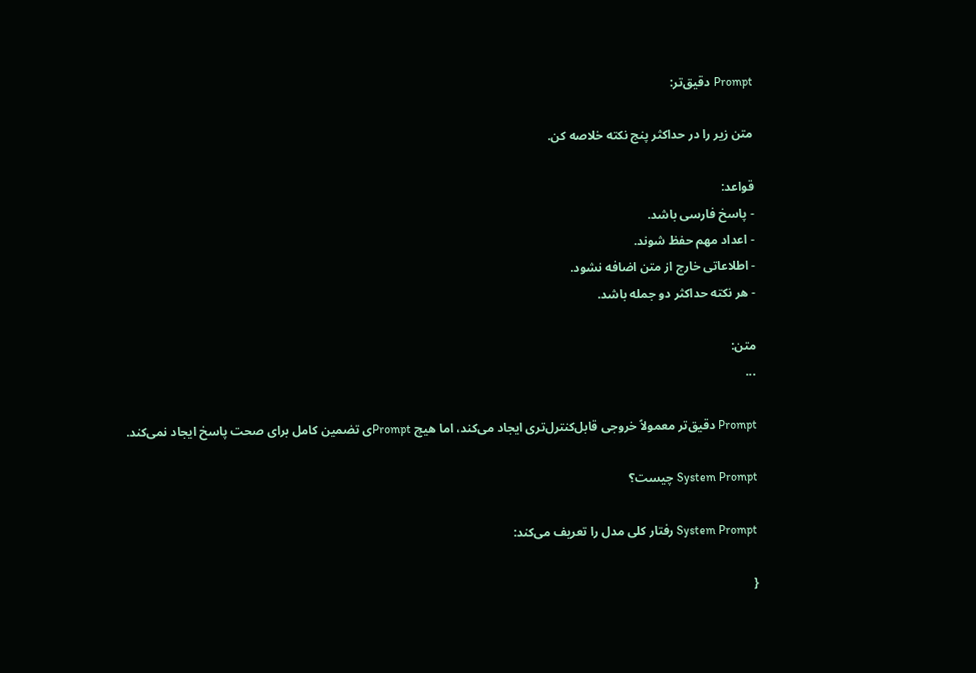Prompt دقیق‌تر:

متن زیر را در حداکثر پنج نکته خلاصه کن.

قواعد:
- پاسخ فارسی باشد.
- اعداد مهم حفظ شوند.
- اطلاعاتی خارج از متن اضافه نشود.
- هر نکته حداکثر دو جمله باشد.

متن:
...

Prompt دقیق‌تر معمولاً خروجی قابل‌کنترل‌تری ایجاد می‌کند، اما هیچ Promptی تضمین کامل برای صحت پاسخ ایجاد نمی‌کند.

System Prompt چیست؟

System Prompt رفتار کلی مدل را تعریف می‌کند:

{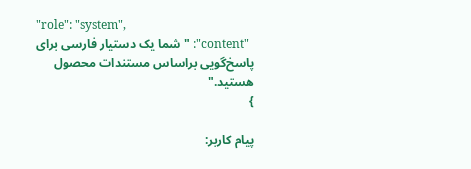"role": "system",
  "content": "شما یک دستیار فارسی برای پاسخ‌گویی براساس مستندات محصول هستید."
}

پیام کاربر: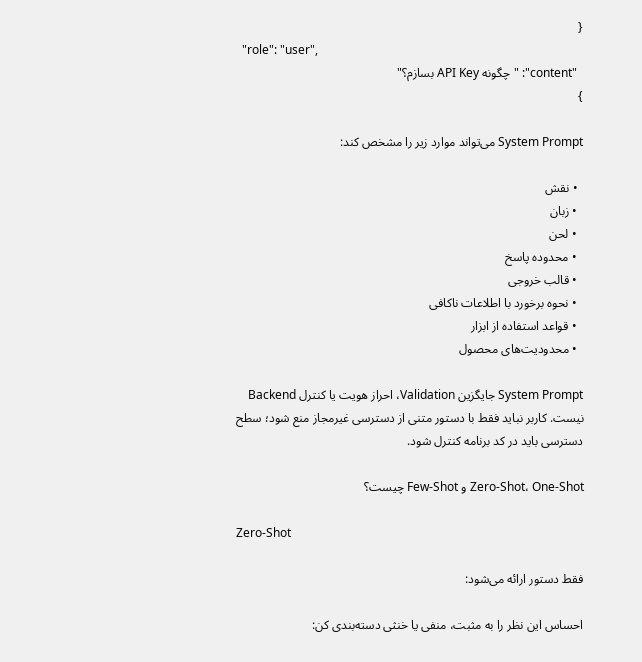{
  "role": "user",
  "content": "چگونه API Key بسازم؟"
}

System Prompt می‌تواند موارد زیر را مشخص کند:

  • نقش
  • زبان
  • لحن
  • محدوده پاسخ
  • قالب خروجی
  • نحوه برخورد با اطلاعات ناکافی
  • قواعد استفاده از ابزار
  • محدودیت‌های محصول

System Prompt جایگزین Validation، احراز هویت یا کنترل Backend نیست. کاربر نباید فقط با دستور متنی از دسترسی غیرمجاز منع شود؛ سطح دسترسی باید در کد برنامه کنترل شود.

Zero-Shot، One-Shot و Few-Shot چیست؟

Zero-Shot

فقط دستور ارائه می‌شود:

احساس این نظر را به مثبت، منفی یا خنثی دسته‌بندی کن: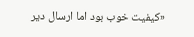«کیفیت خوب بود اما ارسال دیر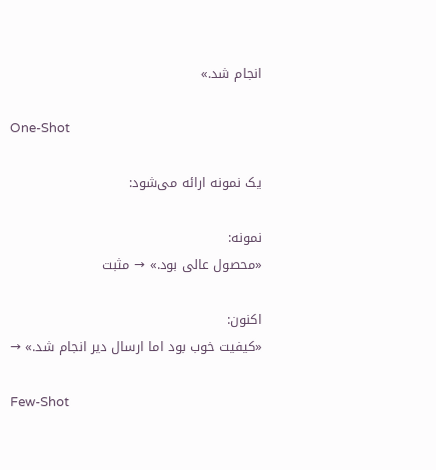انجام شد.»

One-Shot

یک نمونه ارائه می‌شود:

نمونه:
«محصول عالی بود.» → مثبت

اکنون:
«کیفیت خوب بود اما ارسال دیر انجام شد.» →

Few-Shot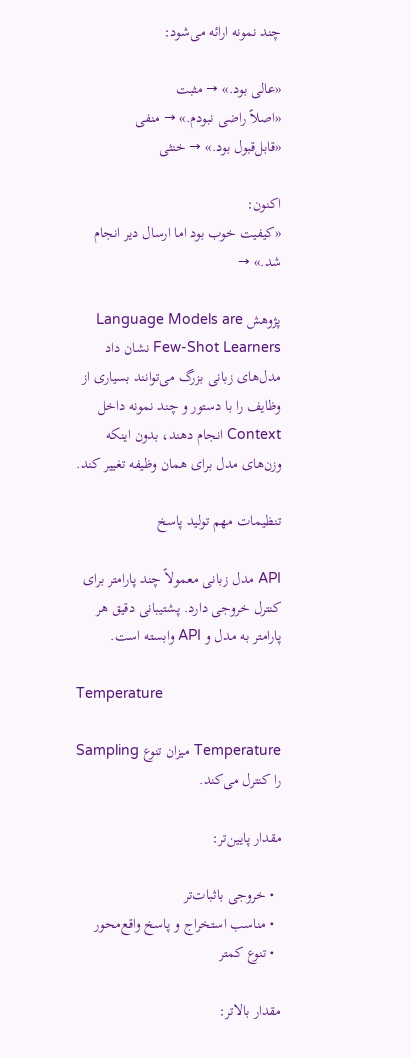چند نمونه ارائه می‌شود:

«عالی بود.» → مثبت
«اصلاً راضی نبودم.» → منفی
«قابل‌قبول بود.» → خنثی

اکنون:
«کیفیت خوب بود اما ارسال دیر انجام شد.» →

پژوهش Language Models are Few-Shot Learners نشان داد مدل‌های زبانی بزرگ می‌توانند بسیاری از وظایف را با دستور و چند نمونه داخل Context انجام دهند، بدون اینکه وزن‌های مدل برای همان وظیفه تغییر کند.

تنظیمات مهم تولید پاسخ

API مدل زبانی معمولاً چند پارامتر برای کنترل خروجی دارد. پشتیبانی دقیق هر پارامتر به مدل و API وابسته است.

Temperature

Temperature میزان تنوع Sampling را کنترل می‌کند.

مقدار پایین‌تر:

  • خروجی باثبات‌تر
  • مناسب استخراج و پاسخ واقع‌محور
  • تنوع کمتر

مقدار بالاتر: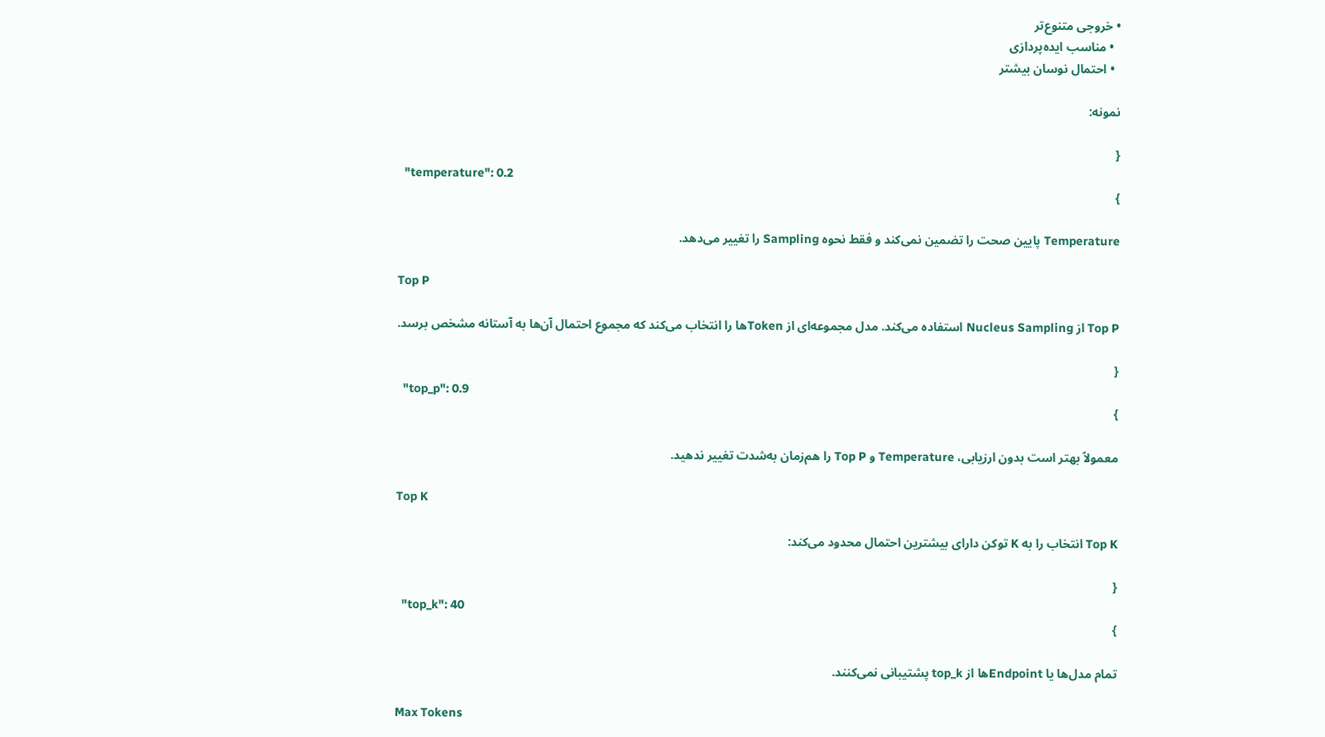• خروجی متنوع‌تر
  • مناسب ایده‌پردازی
  • احتمال نوسان بیشتر

نمونه:

{
  "temperature": 0.2
}

Temperature پایین صحت را تضمین نمی‌کند و فقط نحوه Sampling را تغییر می‌دهد.

Top P

Top P از Nucleus Sampling استفاده می‌کند. مدل مجموعه‌ای از Tokenها را انتخاب می‌کند که مجموع احتمال آن‌ها به آستانه مشخص برسد.

{
  "top_p": 0.9
}

معمولاً بهتر است بدون ارزیابی، Temperature و Top P را هم‌زمان به‌شدت تغییر ندهید.

Top K

Top K انتخاب را به K توکن دارای بیشترین احتمال محدود می‌کند:

{
  "top_k": 40
}

تمام مدل‌ها یا Endpointها از top_k پشتیبانی نمی‌کنند.

Max Tokens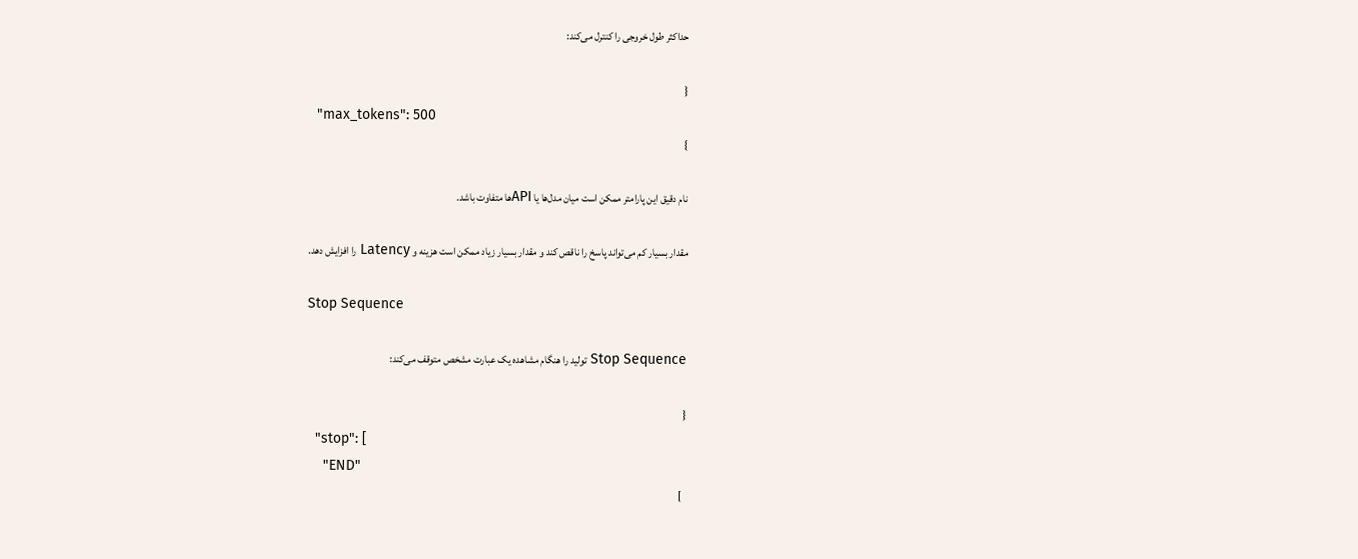حداکثر طول خروجی را کنترل می‌کند:

{
  "max_tokens": 500
}

نام دقیق این پارامتر ممکن است میان مدل‌ها یا APIها متفاوت باشد.

مقدار بسیار کم می‌تواند پاسخ را ناقص کند و مقدار بسیار زیاد ممکن است هزینه و Latency را افزایش دهد.

Stop Sequence

Stop Sequence تولید را هنگام مشاهده یک عبارت مشخص متوقف می‌کند:

{
  "stop": [
    "END"
  ]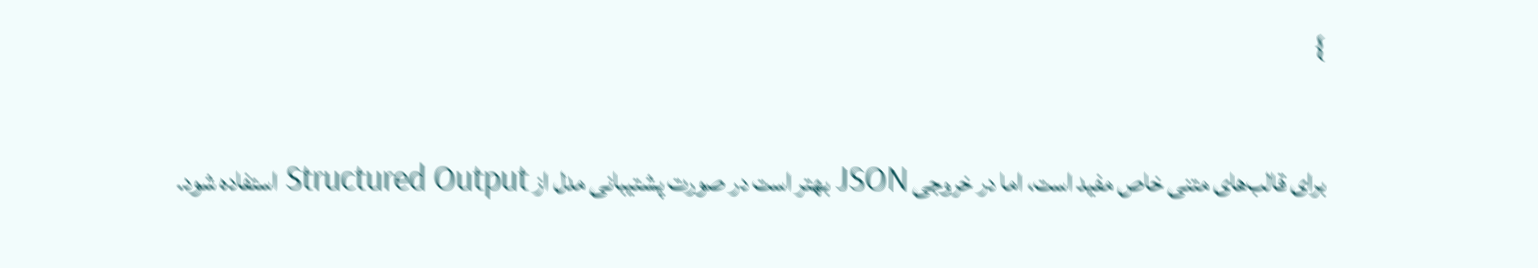}

برای قالب‌های متنی خاص مفید است، اما در خروجی JSON بهتر است در صورت پشتیبانی مدل از Structured Output استفاده شود.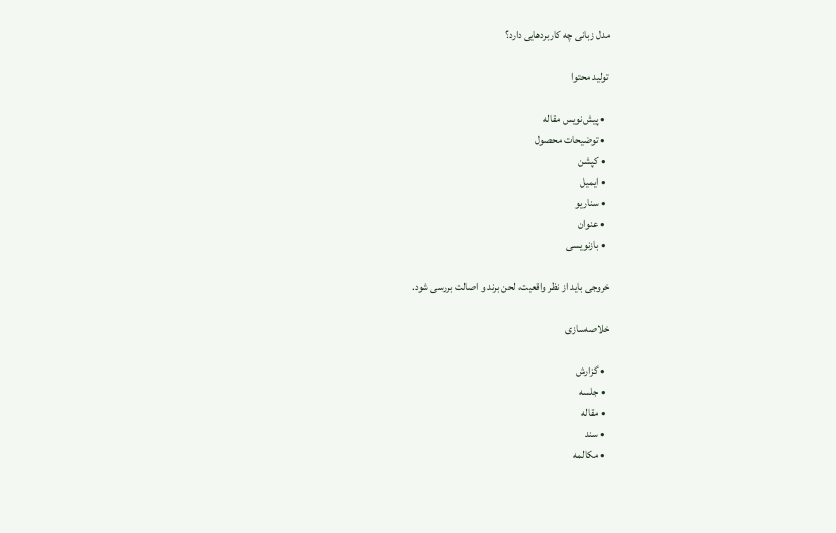مدل زبانی چه کاربردهایی دارد؟

تولید محتوا

  • پیش‌نویس مقاله
  • توضیحات محصول
  • کپشن
  • ایمیل
  • سناریو
  • عنوان
  • بازنویسی

خروجی باید از نظر واقعیت، لحن برند و اصالت بررسی شود.

خلاصه‌سازی

  • گزارش
  • جلسه
  • مقاله
  • سند
  • مکالمه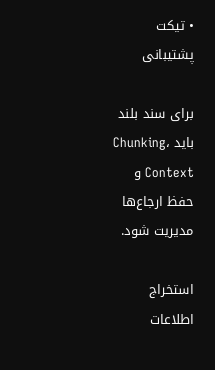• تیکت پشتیبانی

برای سند بلند باید Chunking، Context و حفظ ارجاع‌ها مدیریت شود.

استخراج اطلاعات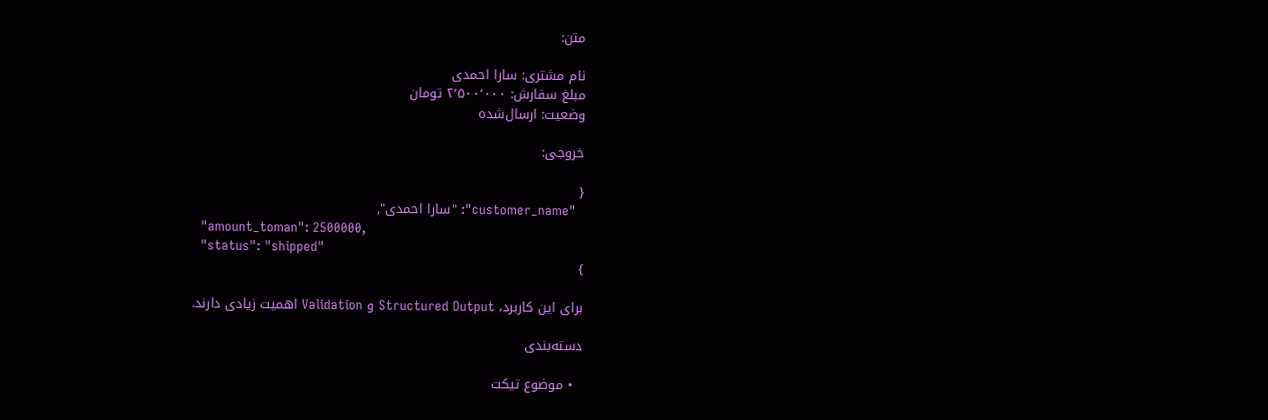متن:

نام مشتری: سارا احمدی
مبلغ سفارش: ۲٬۵۰۰٬۰۰۰ تومان
وضعیت: ارسال‌شده

خروجی:

{
  "customer_name": "سارا احمدی",
  "amount_toman": 2500000,
  "status": "shipped"
}

برای این کاربرد، Structured Output و Validation اهمیت زیادی دارند.

دسته‌بندی

  • موضوع تیکت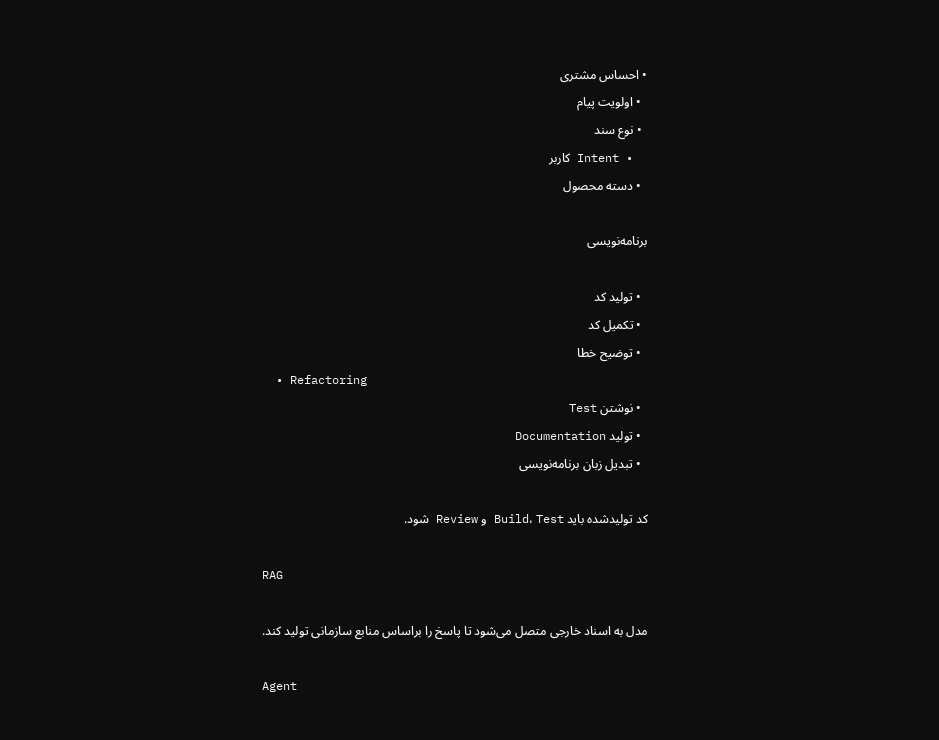• احساس مشتری
  • اولویت پیام
  • نوع سند
  • Intent کاربر
  • دسته محصول

برنامه‌نویسی

  • تولید کد
  • تکمیل کد
  • توضیح خطا
  • Refactoring
  • نوشتن Test
  • تولید Documentation
  • تبدیل زبان برنامه‌نویسی

کد تولیدشده باید Build، Test و Review شود.

RAG

مدل به اسناد خارجی متصل می‌شود تا پاسخ را براساس منابع سازمانی تولید کند.

Agent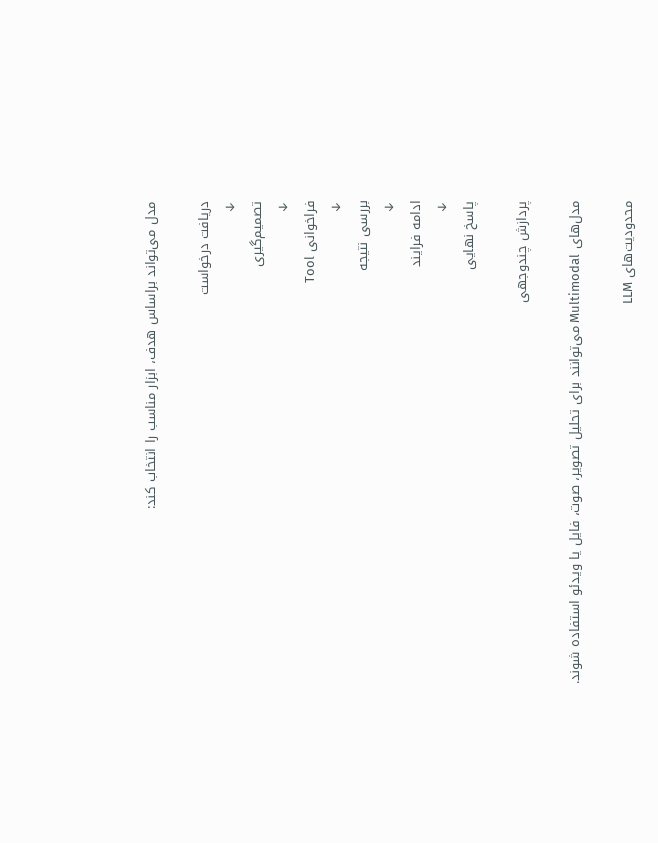مدل می‌تواند براساس هدف، ابزار مناسب را انتخاب کند:

دریافت درخواست
↓
تصمیم‌گیری
↓
فراخوانی Tool
↓
بررسی نتیجه
↓
ادامه فرایند
↓
پاسخ نهایی

پردازش چندوجهی

مدل‌های Multimodal می‌توانند برای تحلیل تصویر، صوت، فایل یا ویدئو استفاده شوند.

محدودیت‌های LLM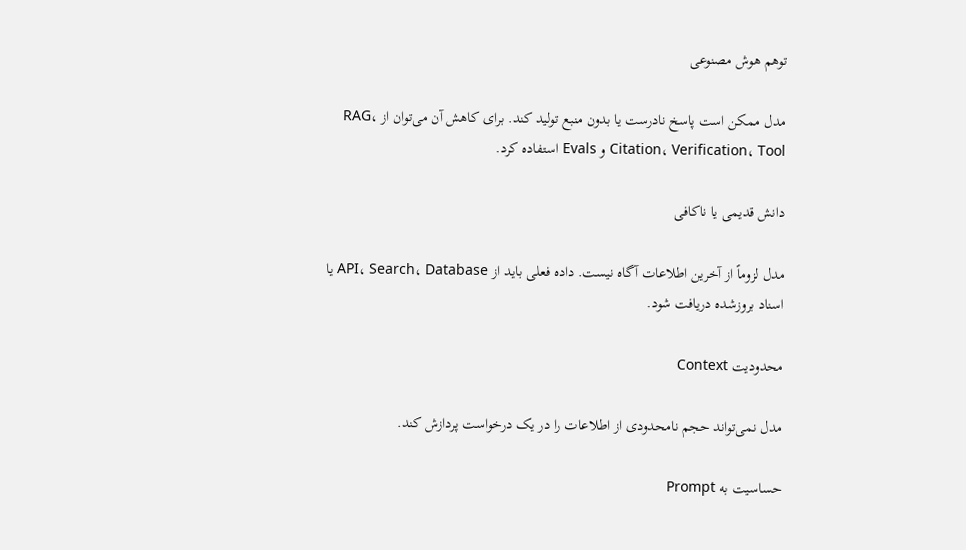توهم هوش مصنوعی

مدل ممکن است پاسخ نادرست یا بدون منبع تولید کند. برای کاهش آن می‌توان از RAG، Citation، Verification، Tool و Evals استفاده کرد.

دانش قدیمی یا ناکافی

مدل لزوماً از آخرین اطلاعات آگاه نیست. داده فعلی باید از API، Search، Database یا اسناد بروزشده دریافت شود.

محدودیت Context

مدل نمی‌تواند حجم نامحدودی از اطلاعات را در یک درخواست پردازش کند.

حساسیت به Prompt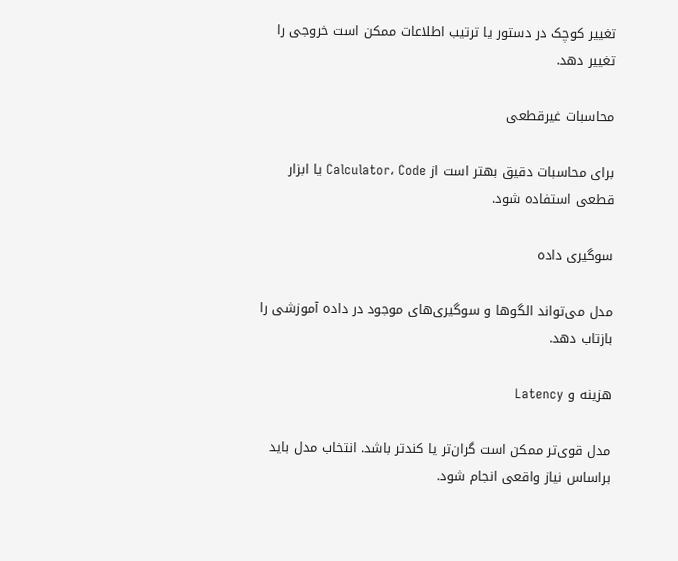تغییر کوچک در دستور یا ترتیب اطلاعات ممکن است خروجی را تغییر دهد.

محاسبات غیرقطعی

برای محاسبات دقیق بهتر است از Calculator، Code یا ابزار قطعی استفاده شود.

سوگیری داده

مدل می‌تواند الگوها و سوگیری‌های موجود در داده آموزشی را بازتاب دهد.

هزینه و Latency

مدل قوی‌تر ممکن است گران‌تر یا کندتر باشد. انتخاب مدل باید براساس نیاز واقعی انجام شود.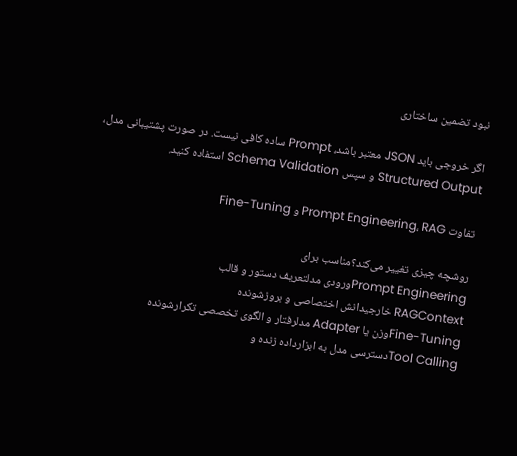نبود تضمین ساختاری

اگر خروجی باید JSON معتبر باشد، Prompt ساده کافی نیست. در صورت پشتیبانی مدل، Structured Output و سپس Schema Validation استفاده کنید.

تفاوت Prompt Engineering، RAG و Fine-Tuning

روشچه چیزی تغییر می‌کند؟مناسب برای
Prompt Engineeringورودی مدلتعریف دستور و قالب
RAGContext خارجیدانش اختصاصی و بروزشونده
Fine-Tuningوزن یا Adapter مدلرفتار و الگوی تخصصی تکرارشونده
Tool Callingدسترسی مدل به ابزارداده زنده و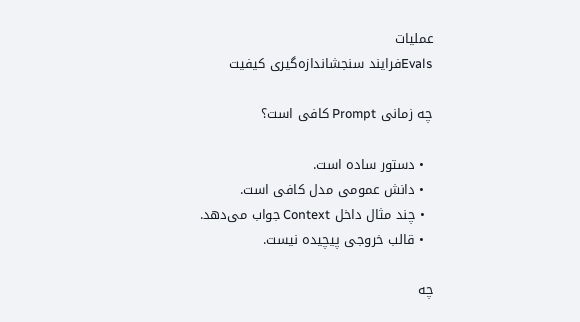عملیات
Evalsفرایند سنجشاندازه‌گیری کیفیت

چه زمانی Prompt کافی است؟

  • دستور ساده است.
  • دانش عمومی مدل کافی است.
  • چند مثال داخل Context جواب می‌دهد.
  • قالب خروجی پیچیده نیست.

چه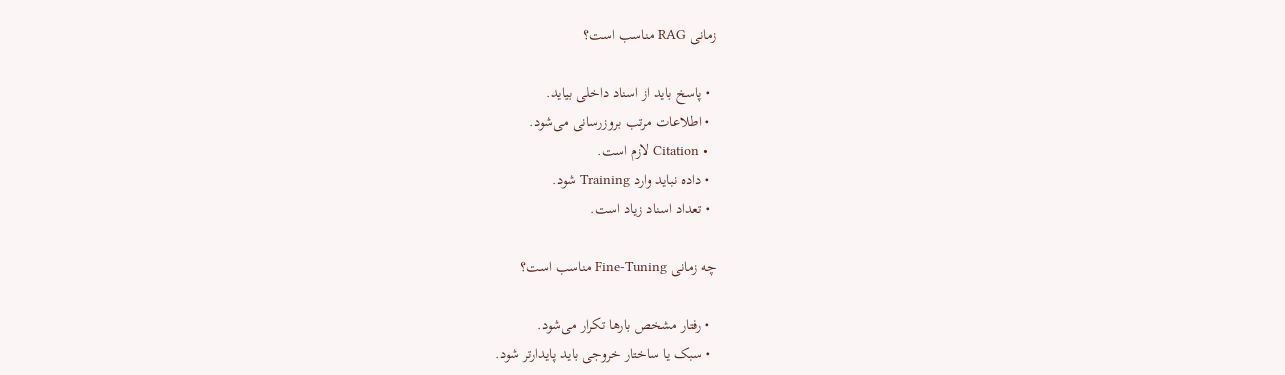زمانی RAG مناسب است؟

  • پاسخ باید از اسناد داخلی بیاید.
  • اطلاعات مرتب بروزرسانی می‌شود.
  • Citation لازم است.
  • داده نباید وارد Training شود.
  • تعداد اسناد زیاد است.

چه زمانی Fine-Tuning مناسب است؟

  • رفتار مشخص بارها تکرار می‌شود.
  • سبک یا ساختار خروجی باید پایدارتر شود.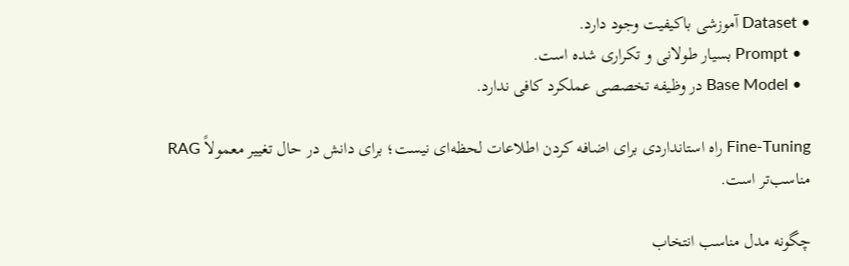• Dataset آموزشی باکیفیت وجود دارد.
  • Prompt بسیار طولانی و تکراری شده است.
  • Base Model در وظیفه تخصصی عملکرد کافی ندارد.

Fine-Tuning راه استانداردی برای اضافه کردن اطلاعات لحظه‌ای نیست؛ برای دانش در حال تغییر معمولاً RAG مناسب‌تر است.

چگونه مدل مناسب انتخاب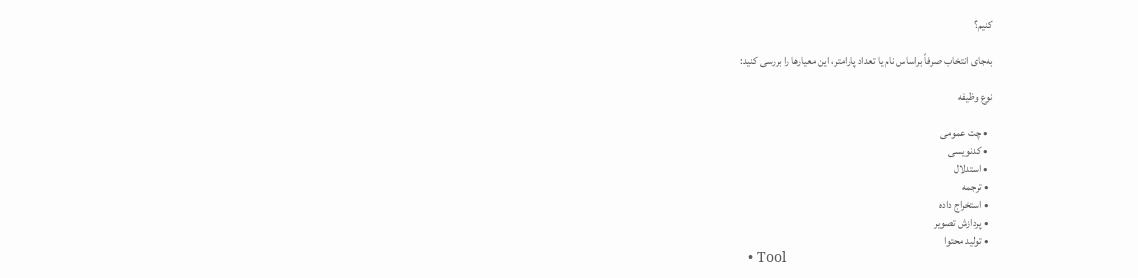کنیم؟

به‌جای انتخاب صرفاً براساس نام یا تعداد پارامتر، این معیارها را بررسی کنید:

نوع وظیفه

  • چت عمومی
  • کدنویسی
  • استدلال
  • ترجمه
  • استخراج داده
  • پردازش تصویر
  • تولید محتوا
  • Tool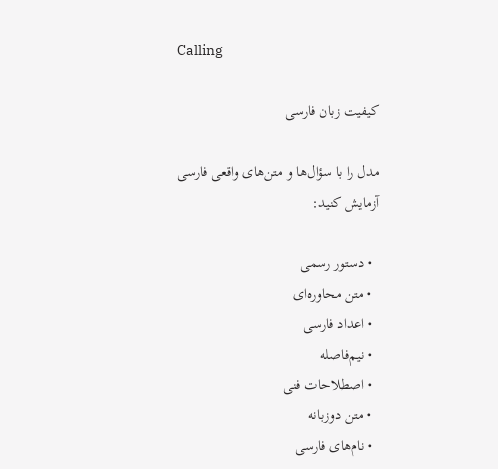Calling

کیفیت زبان فارسی

مدل را با سؤال‌ها و متن‌های واقعی فارسی آزمایش کنید:

  • دستور رسمی
  • متن محاوره‌ای
  • اعداد فارسی
  • نیم‌فاصله
  • اصطلاحات فنی
  • متن دوزبانه
  • نام‌های فارسی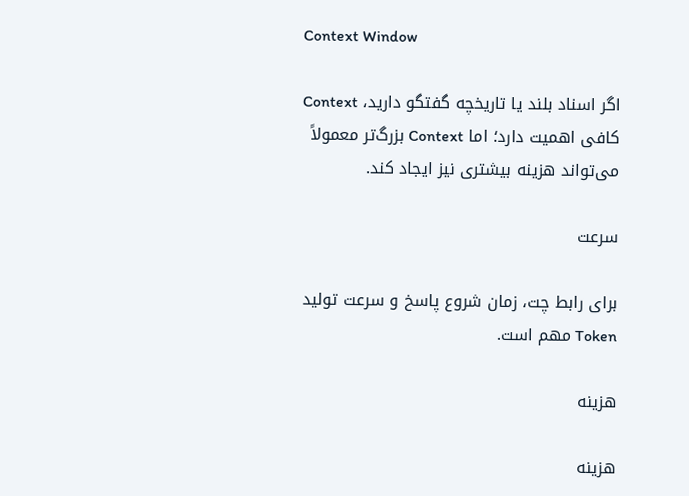Context Window

اگر اسناد بلند یا تاریخچه گفتگو دارید، Context کافی اهمیت دارد؛ اما Context بزرگ‌تر معمولاً می‌تواند هزینه بیشتری نیز ایجاد کند.

سرعت

برای رابط چت، زمان شروع پاسخ و سرعت تولید Token مهم است.

هزینه

هزینه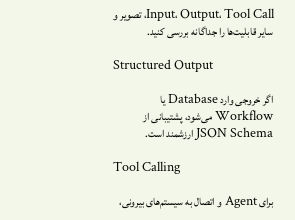Input، Output، Tool Call، تصویر و سایر قابلیت‌ها را جداگانه بررسی کنید.

Structured Output

اگر خروجی وارد Database یا Workflow می‌شود، پشتیبانی از JSON Schema ارزشمند است.

Tool Calling

برای Agent و اتصال به سیستم‌های بیرونی،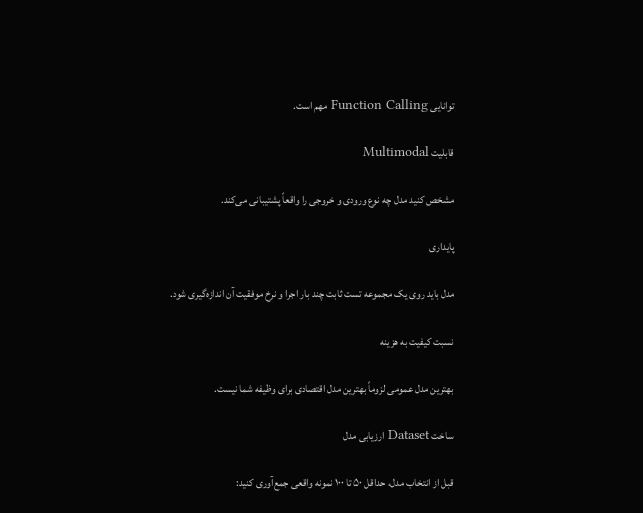توانایی Function Calling مهم است.

قابلیت Multimodal

مشخص کنید مدل چه نوع ورودی و خروجی را واقعاً پشتیبانی می‌کند.

پایداری

مدل باید روی یک مجموعه تست ثابت چند بار اجرا و نرخ موفقیت آن اندازه‌گیری شود.

نسبت کیفیت به هزینه

بهترین مدل عمومی لزوماً بهترین مدل اقتصادی برای وظیفه شما نیست.

ساخت Dataset ارزیابی مدل

قبل از انتخاب مدل، حداقل ۵۰ تا ۱۰۰ نمونه واقعی جمع‌آوری کنید: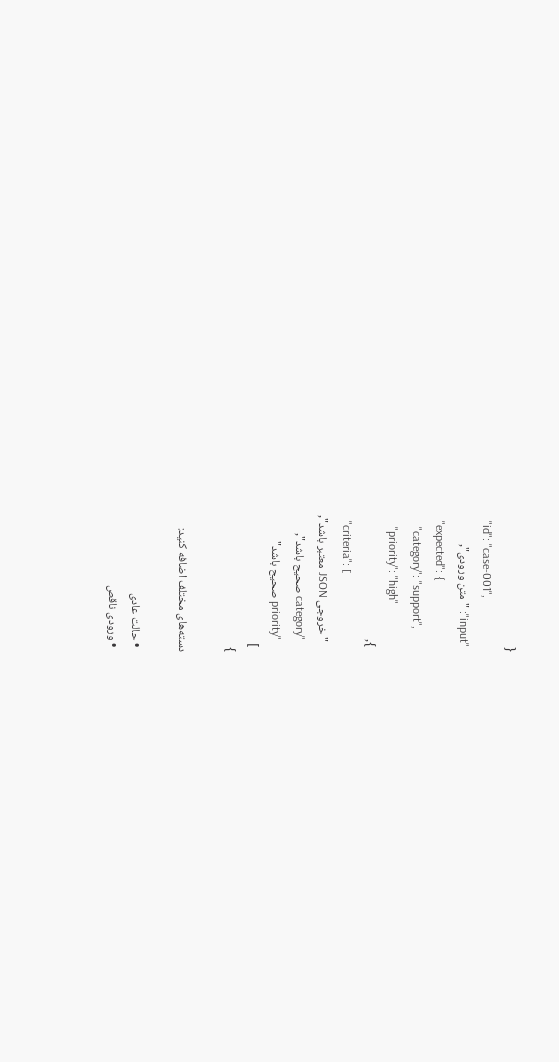{
  "id": "case-001",
  "input": "متن ورودی",
  "expected": {
    "category": "support",
    "priority": "high"
  },
  "criteria": [
    "خروجی JSON معتبر باشد",
    "category صحیح باشد",
    "priority صحیح باشد"
  ]
}

دسته‌های مختلف اضافه کنید:

  • حالت عادی
  • ورودی ناقص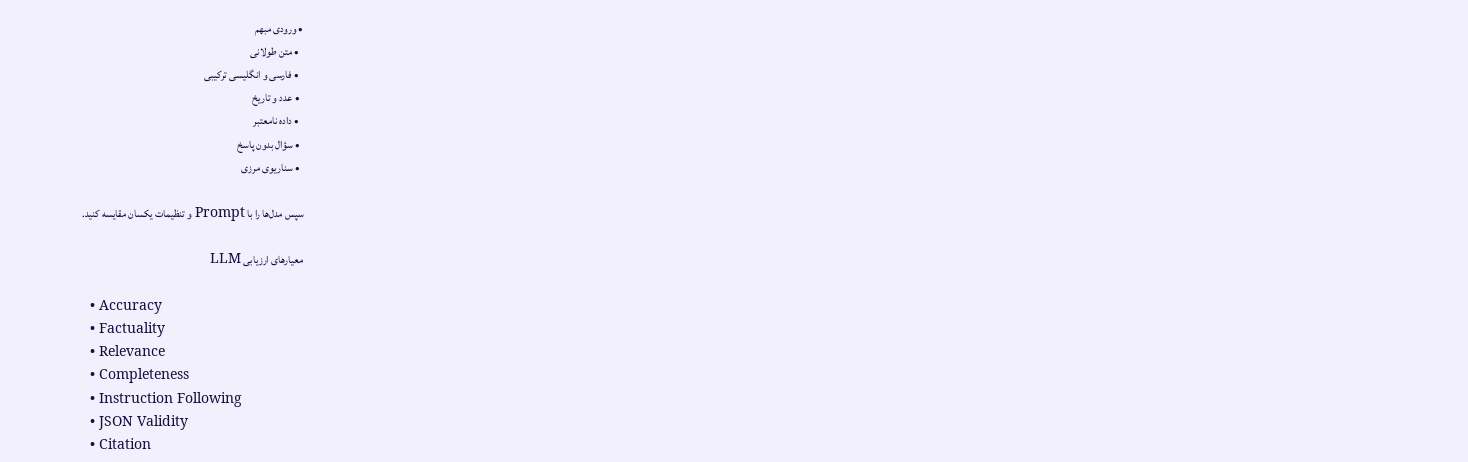• ورودی مبهم
  • متن طولانی
  • فارسی و انگلیسی ترکیبی
  • عدد و تاریخ
  • داده نامعتبر
  • سؤال بدون پاسخ
  • سناریوی مرزی

سپس مدل‌ها را با Prompt و تنظیمات یکسان مقایسه کنید.

معیارهای ارزیابی LLM

  • Accuracy
  • Factuality
  • Relevance
  • Completeness
  • Instruction Following
  • JSON Validity
  • Citation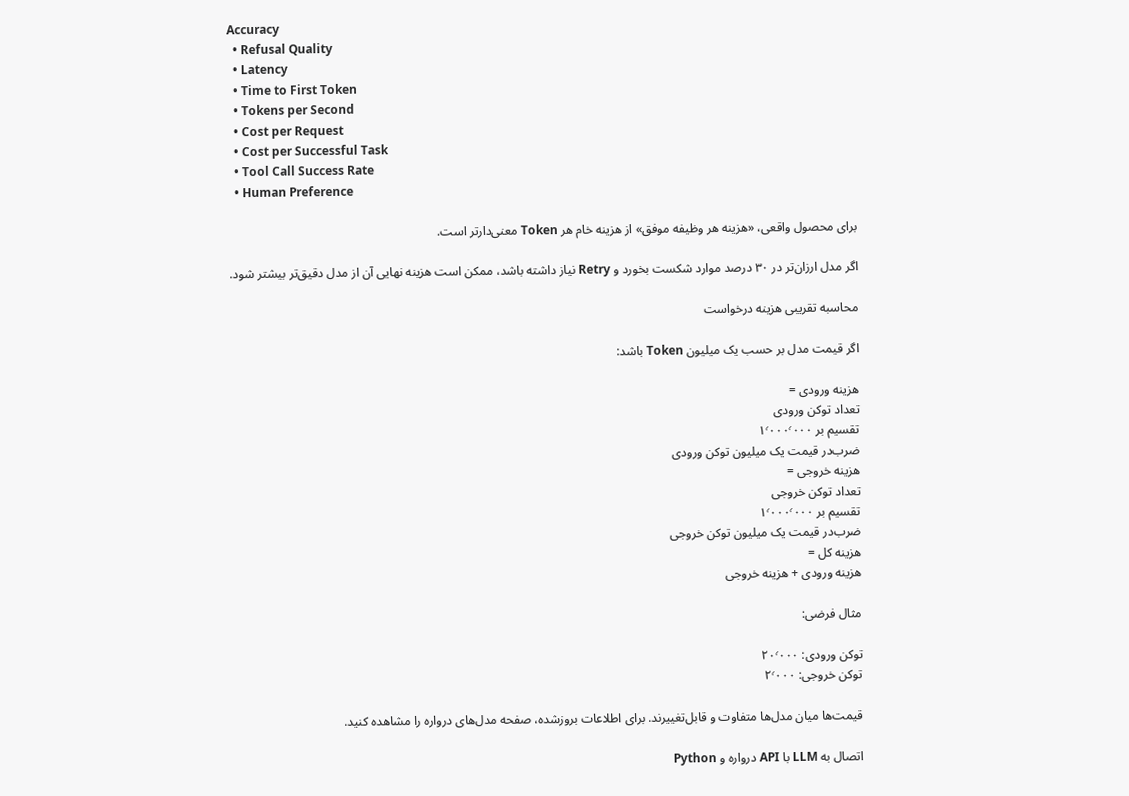Accuracy
  • Refusal Quality
  • Latency
  • Time to First Token
  • Tokens per Second
  • Cost per Request
  • Cost per Successful Task
  • Tool Call Success Rate
  • Human Preference

برای محصول واقعی، «هزینه هر وظیفه موفق» از هزینه خام هر Token معنی‌دارتر است.

اگر مدل ارزان‌تر در ۳۰ درصد موارد شکست بخورد و Retry نیاز داشته باشد، ممکن است هزینه نهایی آن از مدل دقیق‌تر بیشتر شود.

محاسبه تقریبی هزینه درخواست

اگر قیمت مدل بر حسب یک میلیون Token باشد:

هزینه ورودی =
تعداد توکن ورودی
تقسیم بر ۱٬۰۰۰٬۰۰۰
ضرب‌در قیمت یک میلیون توکن ورودی
هزینه خروجی =
تعداد توکن خروجی
تقسیم بر ۱٬۰۰۰٬۰۰۰
ضرب‌در قیمت یک میلیون توکن خروجی
هزینه کل =
هزینه ورودی + هزینه خروجی

مثال فرضی:

توکن ورودی: ۲۰٬۰۰۰
توکن خروجی: ۲٬۰۰۰

قیمت‌ها میان مدل‌ها متفاوت و قابل‌تغییرند. برای اطلاعات بروزشده، صفحه مدل‌های درواره را مشاهده کنید.

اتصال به LLM با API درواره و Python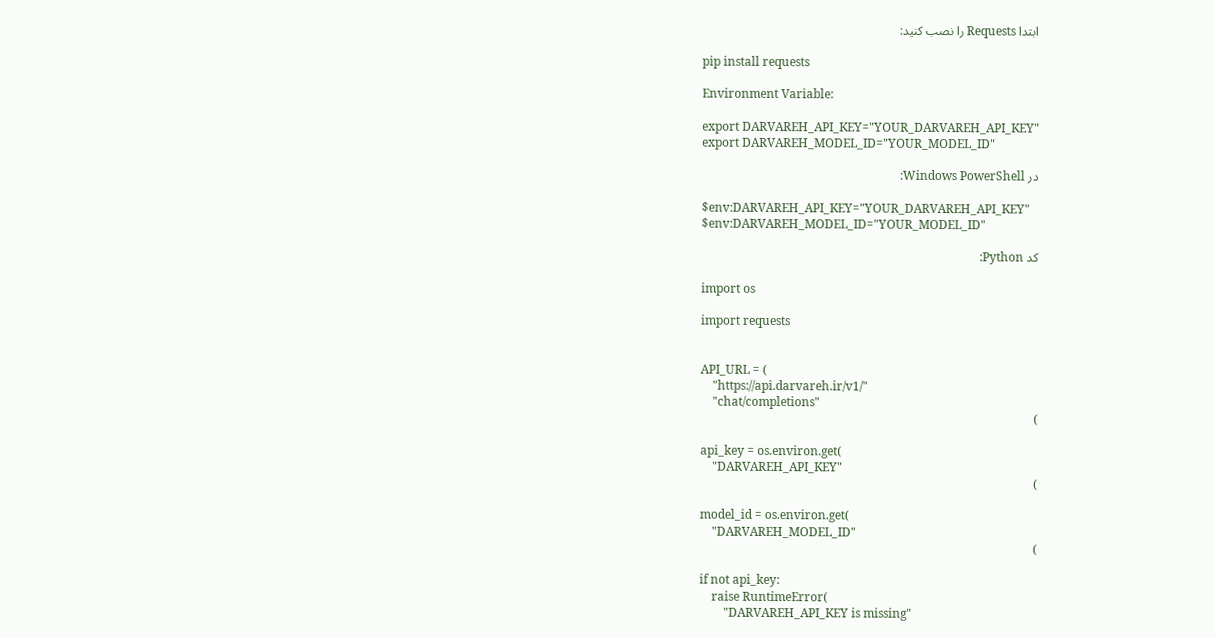ابتدا Requests را نصب کنید:

pip install requests

Environment Variable:

export DARVAREH_API_KEY="YOUR_DARVAREH_API_KEY"
export DARVAREH_MODEL_ID="YOUR_MODEL_ID"

در Windows PowerShell:

$env:DARVAREH_API_KEY="YOUR_DARVAREH_API_KEY"
$env:DARVAREH_MODEL_ID="YOUR_MODEL_ID"

کد Python:

import os

import requests


API_URL = (
    "https://api.darvareh.ir/v1/"
    "chat/completions"
)

api_key = os.environ.get(
    "DARVAREH_API_KEY"
)

model_id = os.environ.get(
    "DARVAREH_MODEL_ID"
)

if not api_key:
    raise RuntimeError(
        "DARVAREH_API_KEY is missing"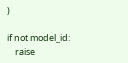)

if not model_id:
    raise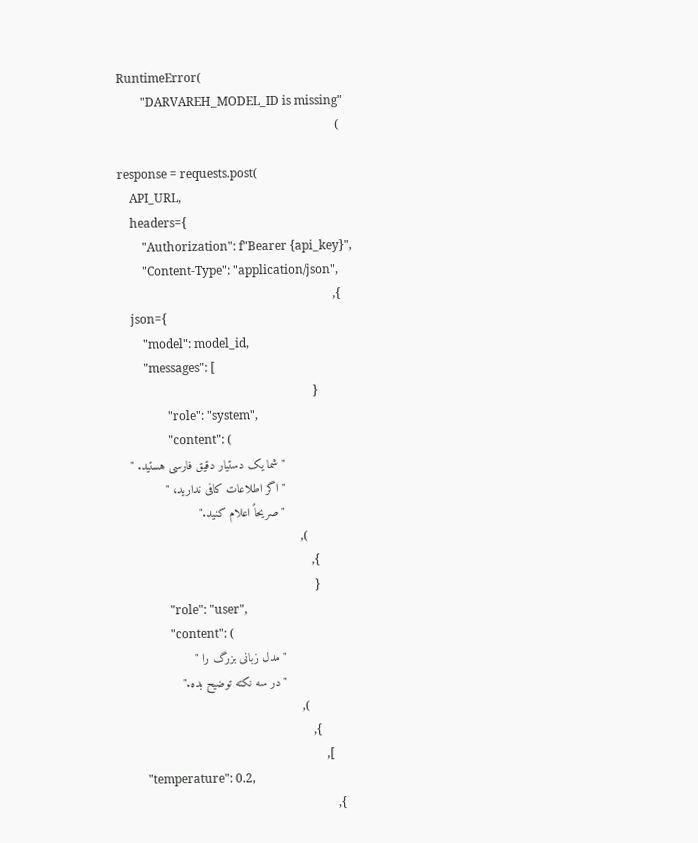RuntimeError(
        "DARVAREH_MODEL_ID is missing"
    )

response = requests.post(
    API_URL,
    headers={
        "Authorization": f"Bearer {api_key}",
        "Content-Type": "application/json",
    },
    json={
        "model": model_id,
        "messages": [
            {
                "role": "system",
                "content": (
                    "شما یک دستیار دقیق فارسی هستید. "
                    "اگر اطلاعات کافی ندارید، "
                    "صریحاً اعلام کنید."
                ),
            },
            {
                "role": "user",
                "content": (
                    "مدل زبانی بزرگ را "
                    "در سه نکته توضیح بده."
                ),
            },
        ],
        "temperature": 0.2,
    },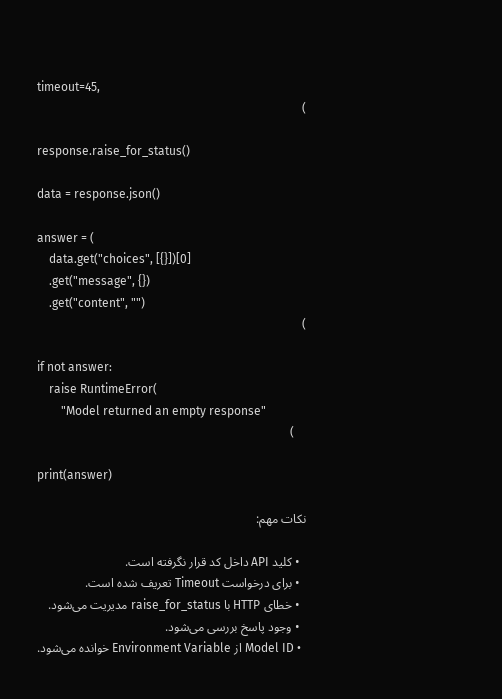timeout=45,
)

response.raise_for_status()

data = response.json()

answer = (
    data.get("choices", [{}])[0]
    .get("message", {})
    .get("content", "")
)

if not answer:
    raise RuntimeError(
        "Model returned an empty response"
    )

print(answer)

نکات مهم:

  • کلید API داخل کد قرار نگرفته است.
  • برای درخواست Timeout تعریف شده است.
  • خطای HTTP با raise_for_status مدیریت می‌شود.
  • وجود پاسخ بررسی می‌شود.
  • Model ID از Environment Variable خوانده می‌شود.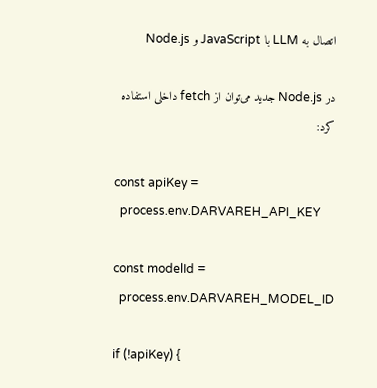اتصال به LLM با JavaScript و Node.js

در Node.js جدید می‌توان از fetch داخلی استفاده کرد:

const apiKey =
  process.env.DARVAREH_API_KEY

const modelId =
  process.env.DARVAREH_MODEL_ID

if (!apiKey) {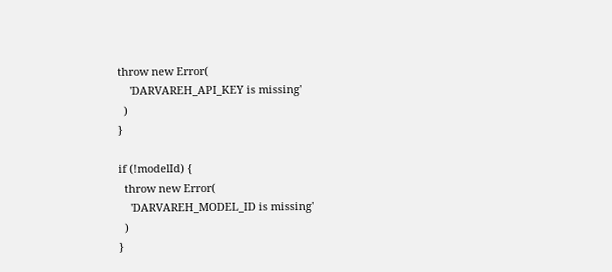throw new Error(
    'DARVAREH_API_KEY is missing'
  )
}

if (!modelId) {
  throw new Error(
    'DARVAREH_MODEL_ID is missing'
  )
}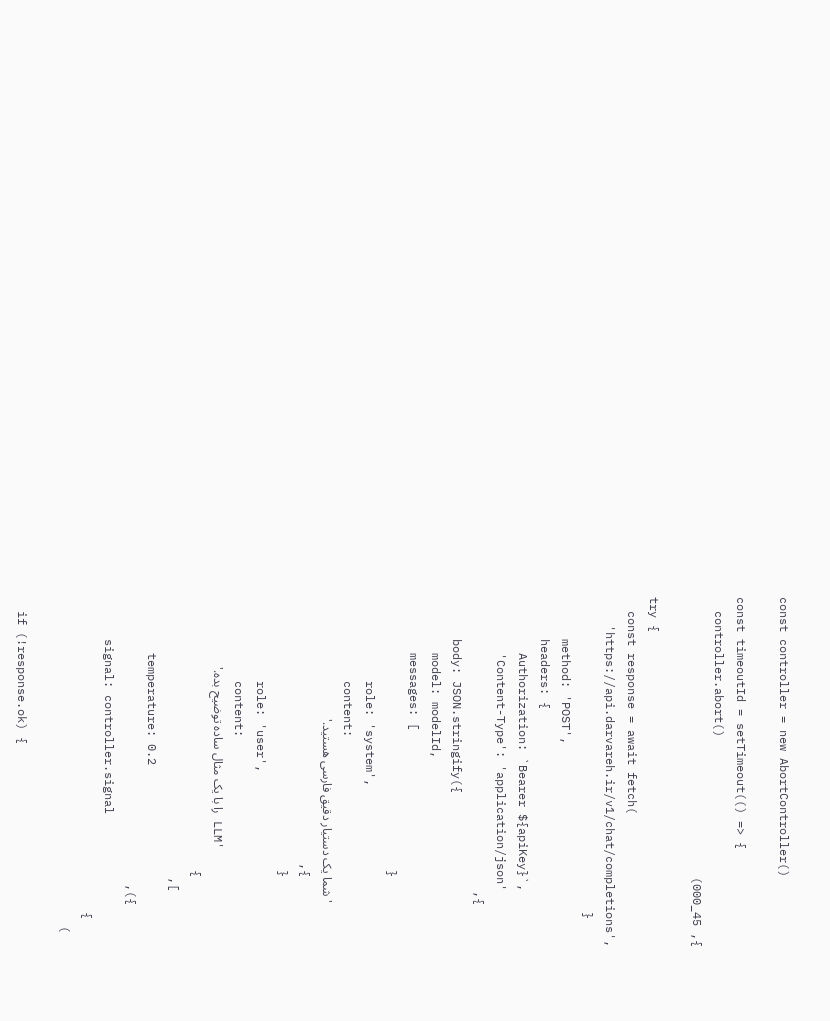const controller = new AbortController()

const timeoutId = setTimeout(() => {
  controller.abort()
}, 45_000)

try {
  const response = await fetch(
    'https://api.darvareh.ir/v1/chat/completions',
    {
      method: 'POST',
      headers: {
        Authorization: `Bearer ${apiKey}`,
        'Content-Type': 'application/json'
      },
      body: JSON.stringify({
        model: modelId,
        messages: [
          {
            role: 'system',
            content:
              'شما یک دستیار دقیق فارسی هستید.'
          },
          {
            role: 'user',
            content:
              'LLM را با یک مثال ساده توضیح بده.'
          }
        ],
        temperature: 0.2
      }),
      signal: controller.signal
    }
  )

  if (!response.ok) {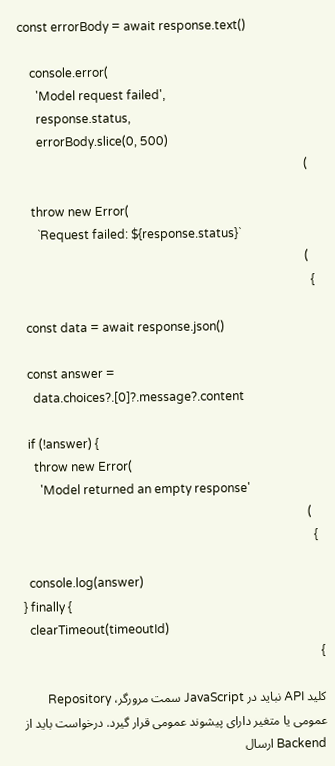const errorBody = await response.text()

    console.error(
      'Model request failed',
      response.status,
      errorBody.slice(0, 500)
    )

    throw new Error(
      `Request failed: ${response.status}`
    )
  }

  const data = await response.json()

  const answer =
    data.choices?.[0]?.message?.content

  if (!answer) {
    throw new Error(
      'Model returned an empty response'
    )
  }

  console.log(answer)
} finally {
  clearTimeout(timeoutId)
}

کلید API نباید در JavaScript سمت مرورگر، Repository عمومی یا متغیر دارای پیشوند عمومی قرار گیرد. درخواست باید از Backend ارسال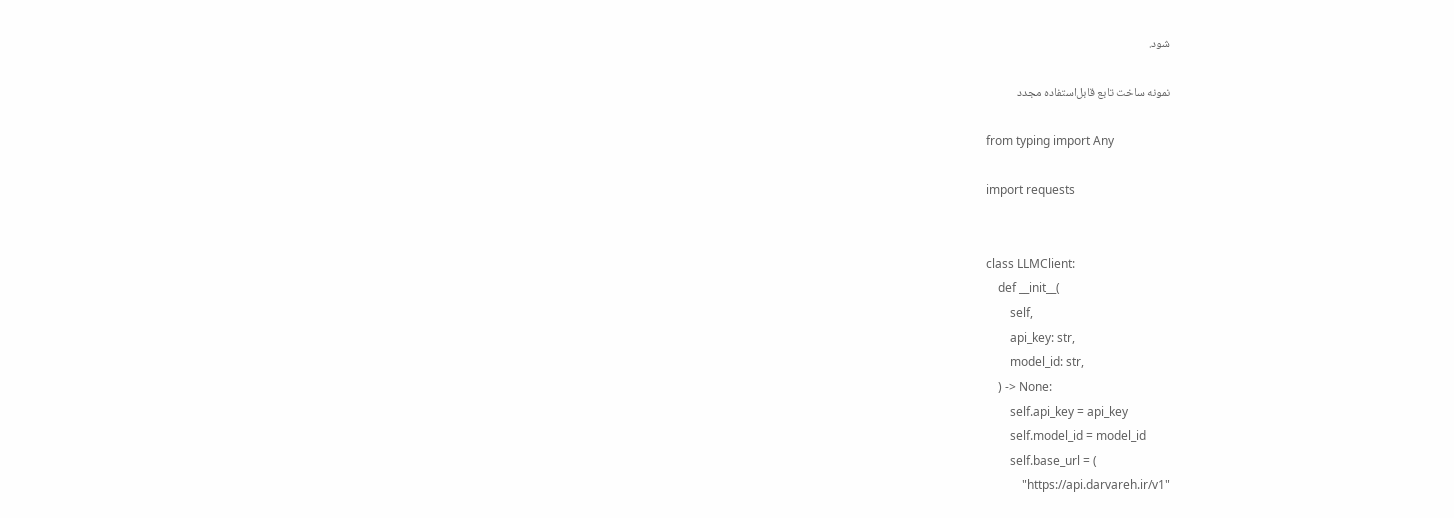شود.

نمونه ساخت تابع قابل‌استفاده مجدد

from typing import Any

import requests


class LLMClient:
    def __init__(
        self,
        api_key: str,
        model_id: str,
    ) -> None:
        self.api_key = api_key
        self.model_id = model_id
        self.base_url = (
            "https://api.darvareh.ir/v1"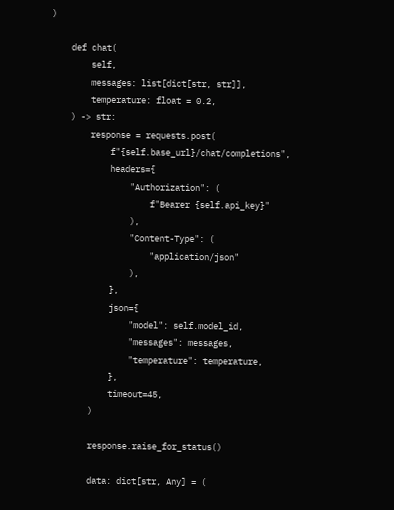)

    def chat(
        self,
        messages: list[dict[str, str]],
        temperature: float = 0.2,
    ) -> str:
        response = requests.post(
            f"{self.base_url}/chat/completions",
            headers={
                "Authorization": (
                    f"Bearer {self.api_key}"
                ),
                "Content-Type": (
                    "application/json"
                ),
            },
            json={
                "model": self.model_id,
                "messages": messages,
                "temperature": temperature,
            },
            timeout=45,
        )

        response.raise_for_status()

        data: dict[str, Any] = (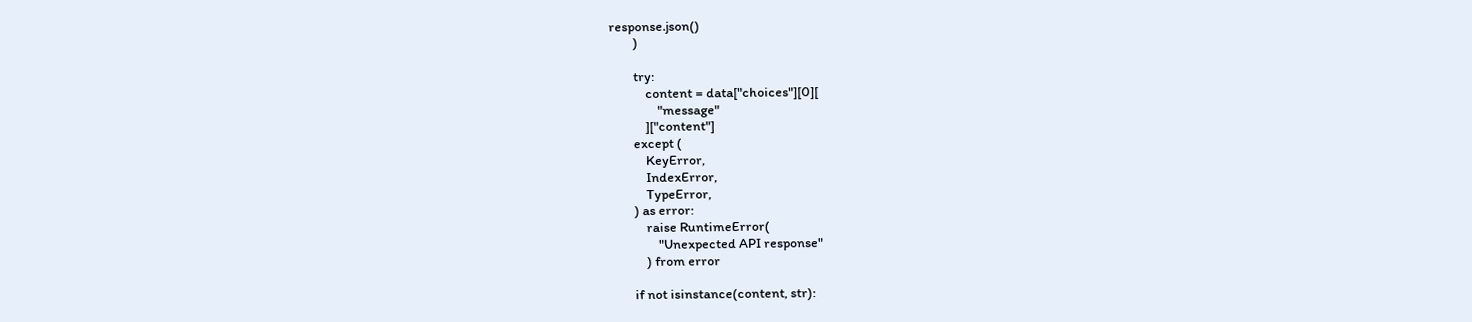response.json()
        )

        try:
            content = data["choices"][0][
                "message"
            ]["content"]
        except (
            KeyError,
            IndexError,
            TypeError,
        ) as error:
            raise RuntimeError(
                "Unexpected API response"
            ) from error

        if not isinstance(content, str):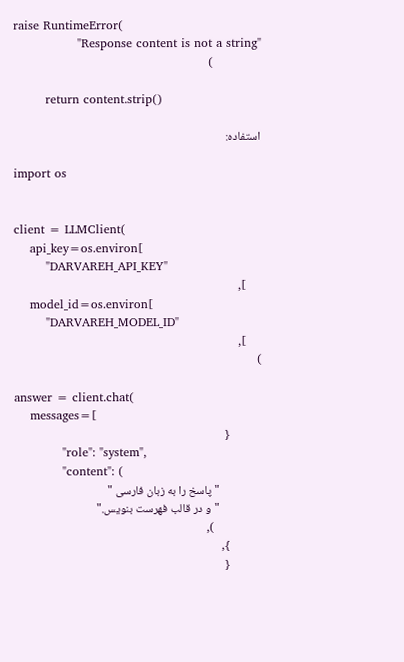raise RuntimeError(
                "Response content is not a string"
            )

        return content.strip()

استفاده:

import os


client = LLMClient(
    api_key=os.environ[
        "DARVAREH_API_KEY"
    ],
    model_id=os.environ[
        "DARVAREH_MODEL_ID"
    ],
)

answer = client.chat(
    messages=[
        {
            "role": "system",
            "content": (
                "پاسخ را به زبان فارسی "
                "و در قالب فهرست بنویس."
            ),
        },
        {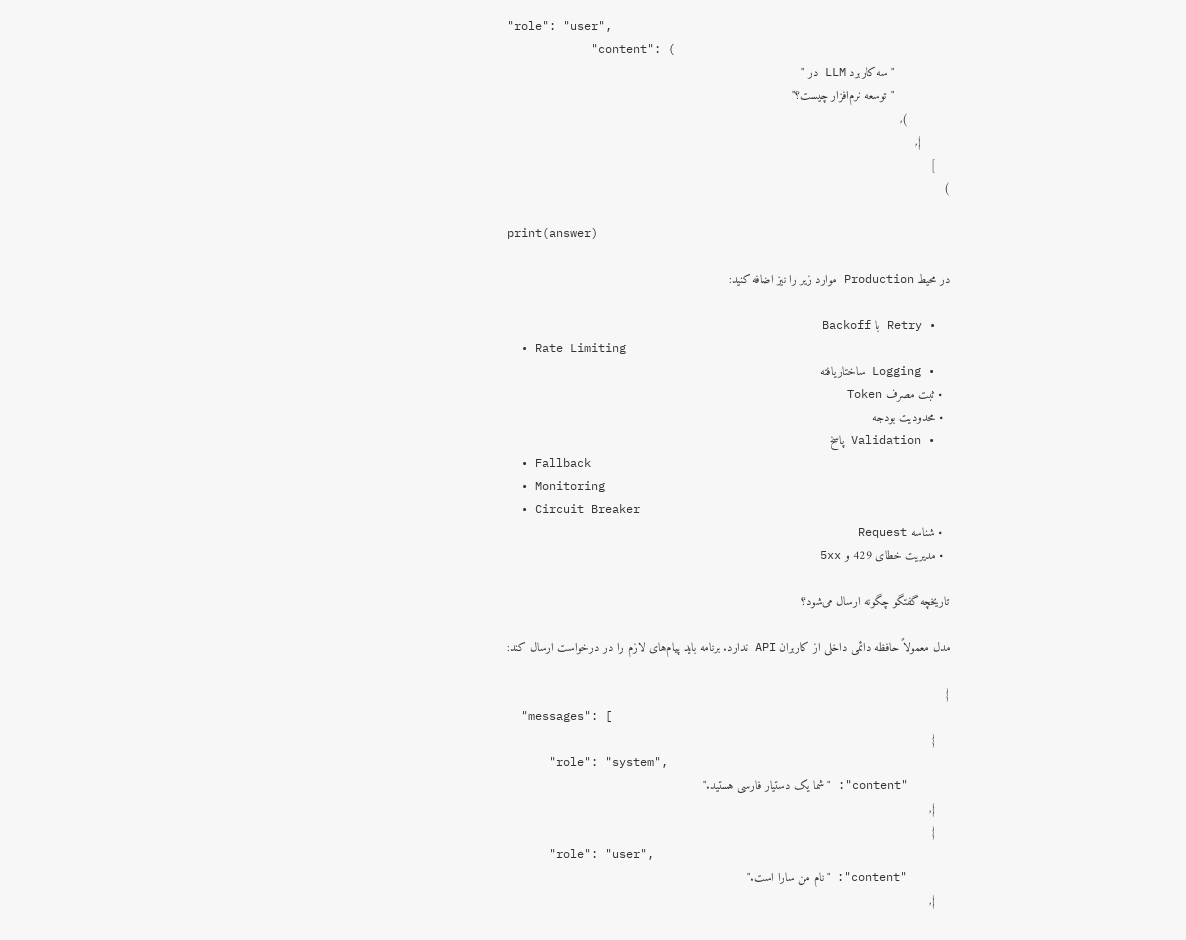"role": "user",
            "content": (
                "سه کاربرد LLM در "
                "توسعه نرم‌افزار چیست؟"
            ),
        },
    ]
)

print(answer)

در محیط Production موارد زیر را نیز اضافه کنید:

  • Retry با Backoff
  • Rate Limiting
  • Logging ساختاریافته
  • ثبت مصرف Token
  • محدودیت بودجه
  • Validation پاسخ
  • Fallback
  • Monitoring
  • Circuit Breaker
  • شناسه Request
  • مدیریت خطای 429 و 5xx

تاریخچه گفتگو چگونه ارسال می‌شود؟

مدل معمولاً حافظه دائمی داخلی از کاربران API ندارد. برنامه باید پیام‌های لازم را در درخواست ارسال کند:

{
  "messages": [
    {
      "role": "system",
      "content": "شما یک دستیار فارسی هستید."
    },
    {
      "role": "user",
      "content": "نام من سارا است."
    },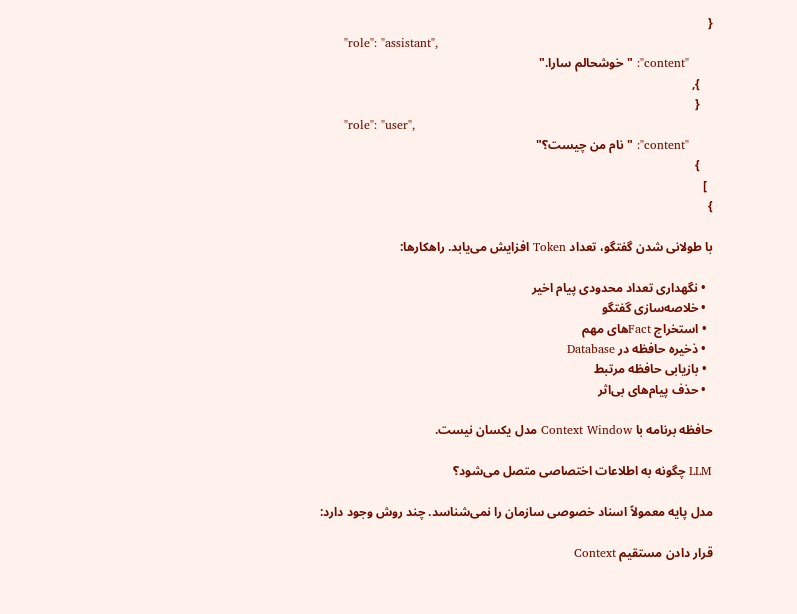{
      "role": "assistant",
      "content": "خوشحالم سارا."
    },
    {
      "role": "user",
      "content": "نام من چیست؟"
    }
  ]
}

با طولانی شدن گفتگو، تعداد Token افزایش می‌یابد. راهکارها:

  • نگهداری تعداد محدودی پیام اخیر
  • خلاصه‌سازی گفتگو
  • استخراج Factهای مهم
  • ذخیره حافظه در Database
  • بازیابی حافظه مرتبط
  • حذف پیام‌های بی‌اثر

حافظه برنامه با Context Window مدل یکسان نیست.

LLM چگونه به اطلاعات اختصاصی متصل می‌شود؟

مدل پایه معمولاً اسناد خصوصی سازمان را نمی‌شناسد. چند روش وجود دارد:

قرار دادن مستقیم Context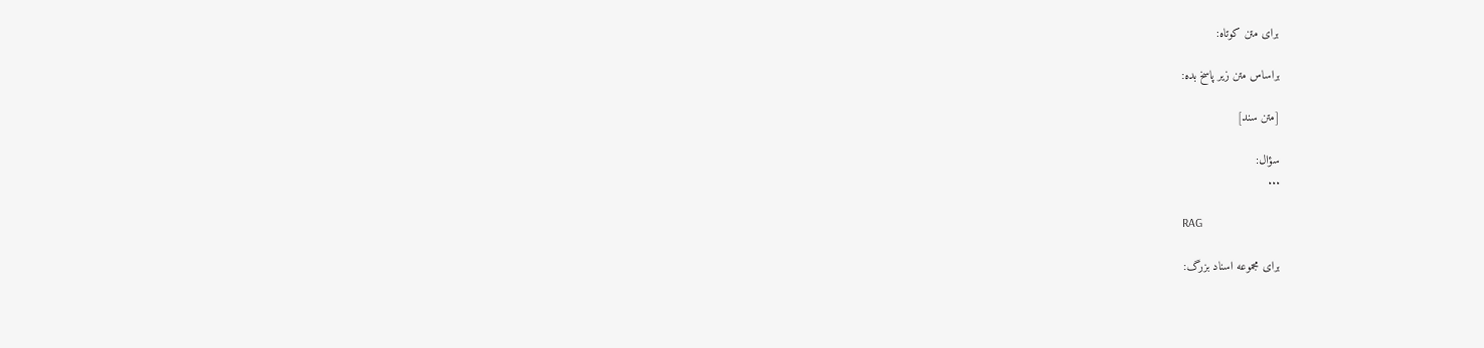برای متن کوتاه:

براساس متن زیر پاسخ بده:

[متن سند]

سؤال:
...

RAG

برای مجموعه اسناد بزرگ: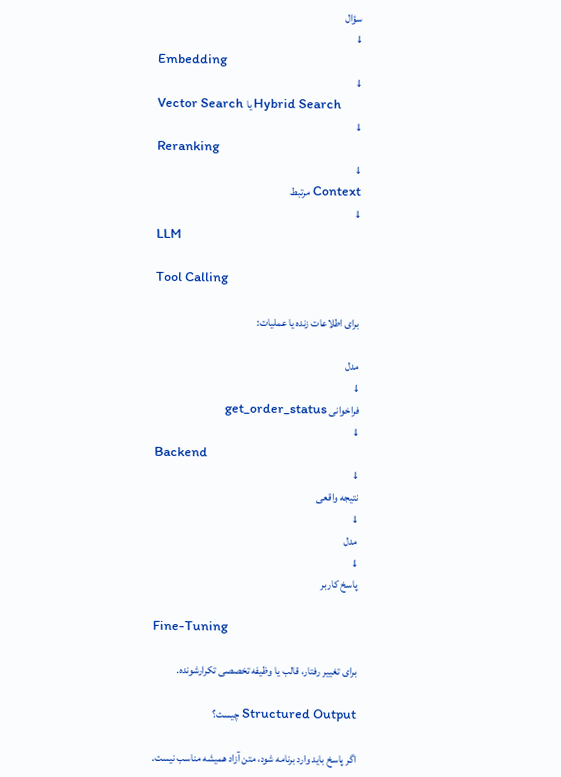سؤال
↓
Embedding
↓
Vector Search یا Hybrid Search
↓
Reranking
↓
Context مرتبط
↓
LLM

Tool Calling

برای اطلاعات زنده یا عملیات:

مدل
↓
فراخوانی get_order_status
↓
Backend
↓
نتیجه واقعی
↓
مدل
↓
پاسخ کاربر

Fine-Tuning

برای تغییر رفتار، قالب یا وظیفه تخصصی تکرارشونده.

Structured Output چیست؟

اگر پاسخ باید وارد برنامه شود، متن آزاد همیشه مناسب نیست.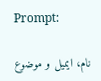Prompt:

نام، ایمیل و موضوع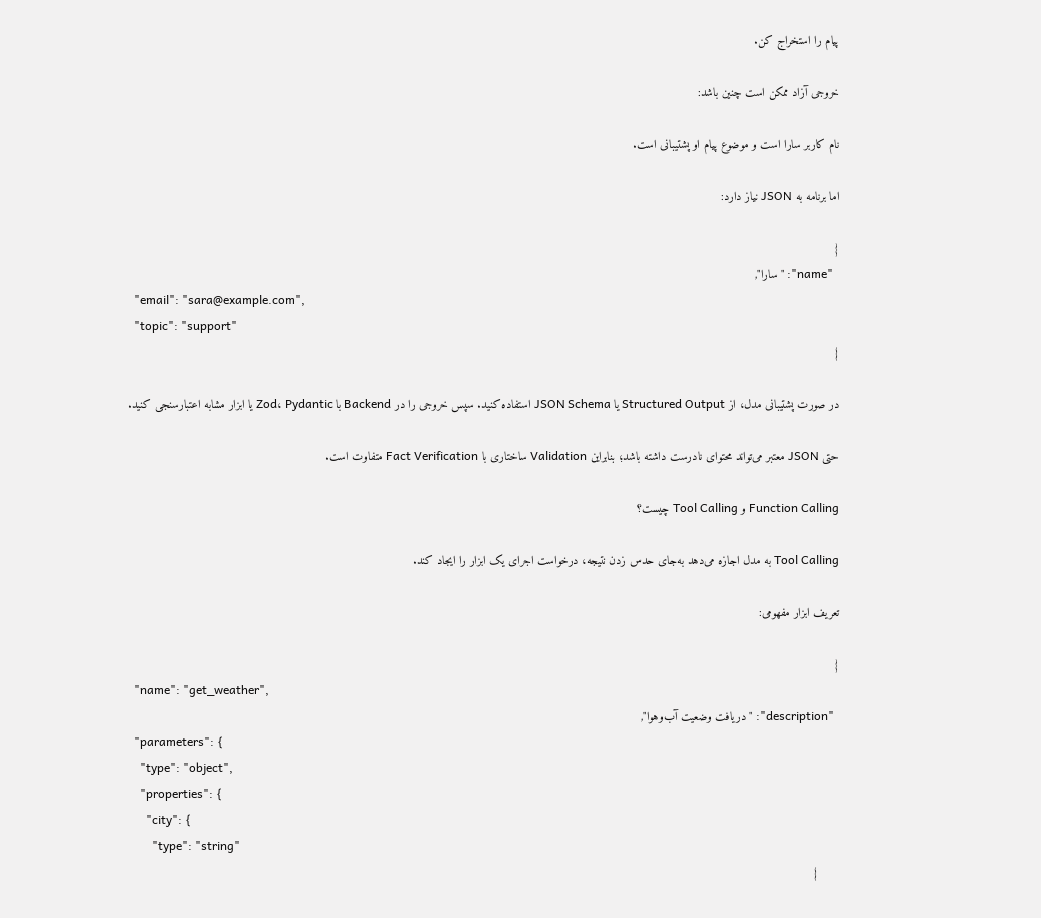پیام را استخراج کن.

خروجی آزاد ممکن است چنین باشد:

نام کاربر سارا است و موضوع پیام او پشتیبانی است.

اما برنامه به JSON نیاز دارد:

{
  "name": "سارا",
  "email": "sara@example.com",
  "topic": "support"
}

در صورت پشتیبانی مدل، از Structured Output یا JSON Schema استفاده کنید. سپس خروجی را در Backend با Zod، Pydantic یا ابزار مشابه اعتبارسنجی کنید.

حتی JSON معتبر می‌تواند محتوای نادرست داشته باشد؛ بنابراین Validation ساختاری با Fact Verification متفاوت است.

Function Calling و Tool Calling چیست؟

Tool Calling به مدل اجازه می‌دهد به‌جای حدس زدن نتیجه، درخواست اجرای یک ابزار را ایجاد کند.

تعریف ابزار مفهومی:

{
  "name": "get_weather",
  "description": "دریافت وضعیت آب‌وهوا",
  "parameters": {
    "type": "object",
    "properties": {
      "city": {
        "type": "string"
      }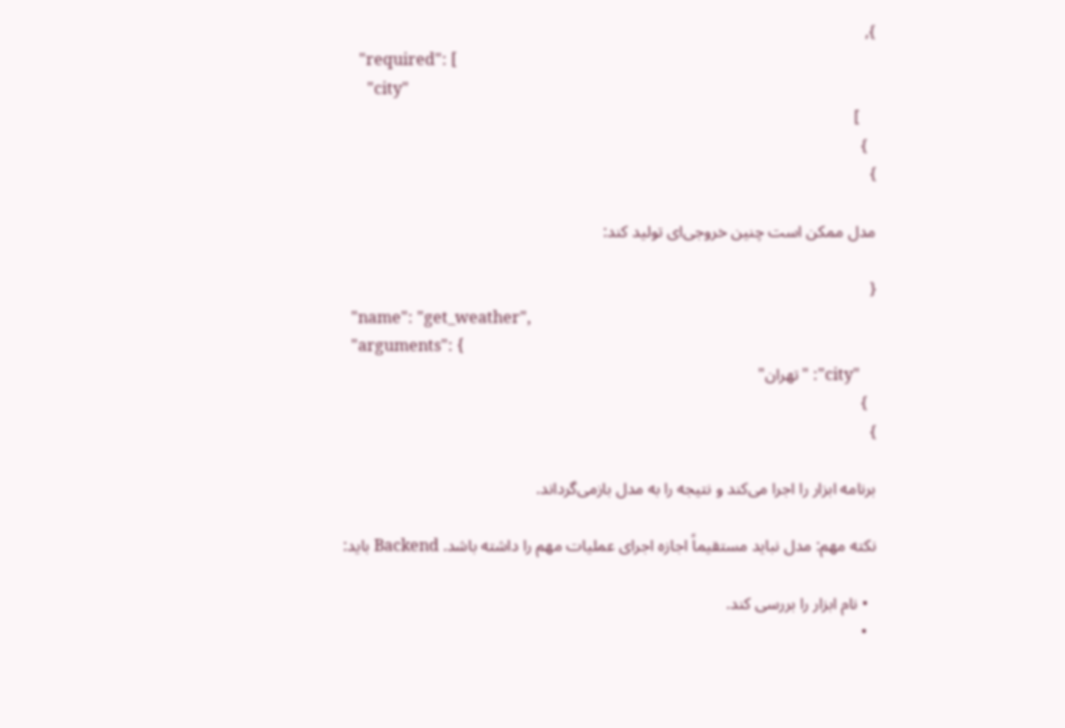},
    "required": [
      "city"
    ]
  }
}

مدل ممکن است چنین خروجی‌ای تولید کند:

{
  "name": "get_weather",
  "arguments": {
    "city": "تهران"
  }
}

برنامه ابزار را اجرا می‌کند و نتیجه را به مدل بازمی‌گرداند.

نکته مهم: مدل نباید مستقیماً اجازه اجرای عملیات مهم را داشته باشد. Backend باید:

  • نام ابزار را بررسی کند.
  •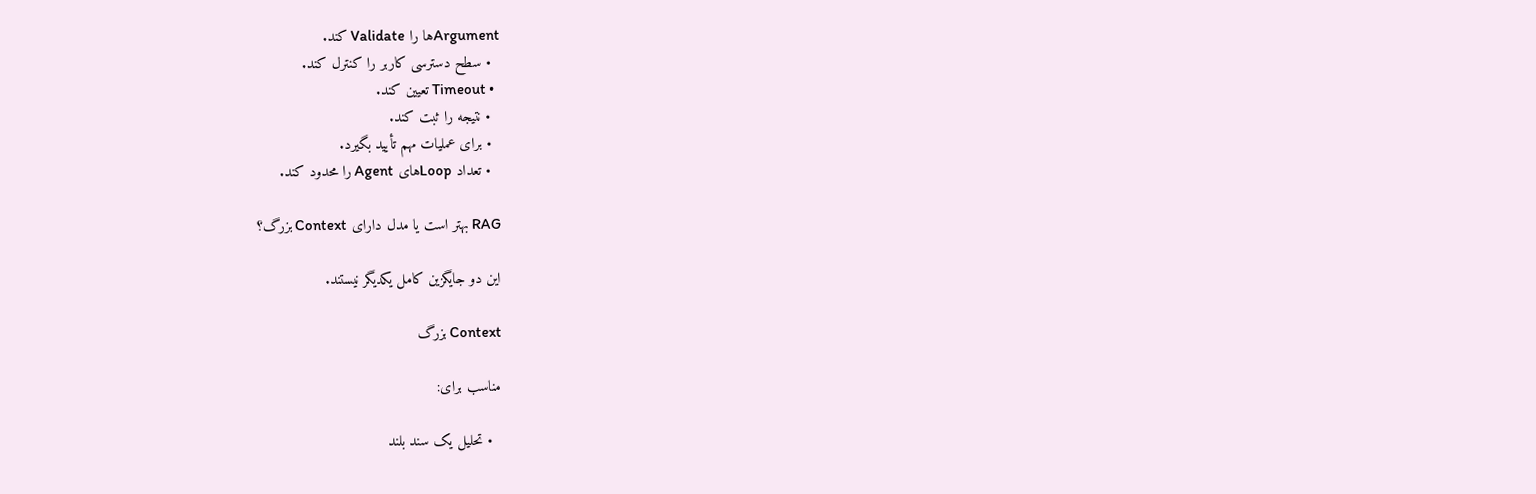Argumentها را Validate کند.
  • سطح دسترسی کاربر را کنترل کند.
  • Timeout تعیین کند.
  • نتیجه را ثبت کند.
  • برای عملیات مهم تأیید بگیرد.
  • تعداد Loopهای Agent را محدود کند.

RAG بهتر است یا مدل دارای Context بزرگ؟

این دو جایگزین کامل یکدیگر نیستند.

Context بزرگ

مناسب برای:

  • تحلیل یک سند بلند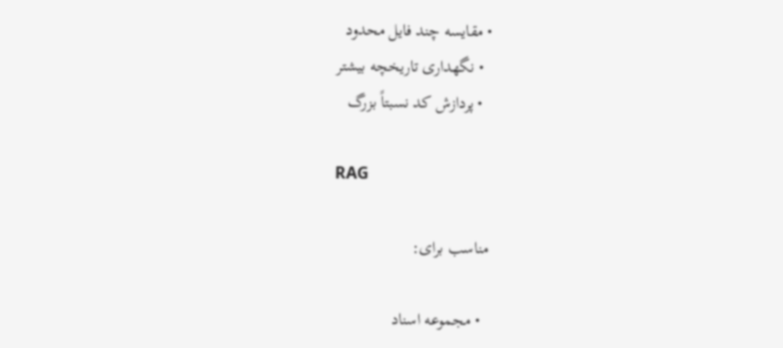• مقایسه چند فایل محدود
  • نگهداری تاریخچه بیشتر
  • پردازش کد نسبتاً بزرگ

RAG

مناسب برای:

  • مجموعه اسناد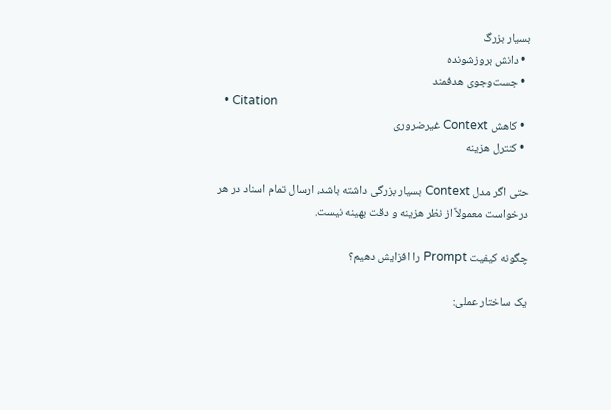بسیار بزرگ
  • دانش بروزشونده
  • جست‌وجوی هدفمند
  • Citation
  • کاهش Context غیرضروری
  • کنترل هزینه

حتی اگر مدل Context بسیار بزرگی داشته باشد، ارسال تمام اسناد در هر درخواست معمولاً از نظر هزینه و دقت بهینه نیست.

چگونه کیفیت Prompt را افزایش دهیم؟

یک ساختار عملی: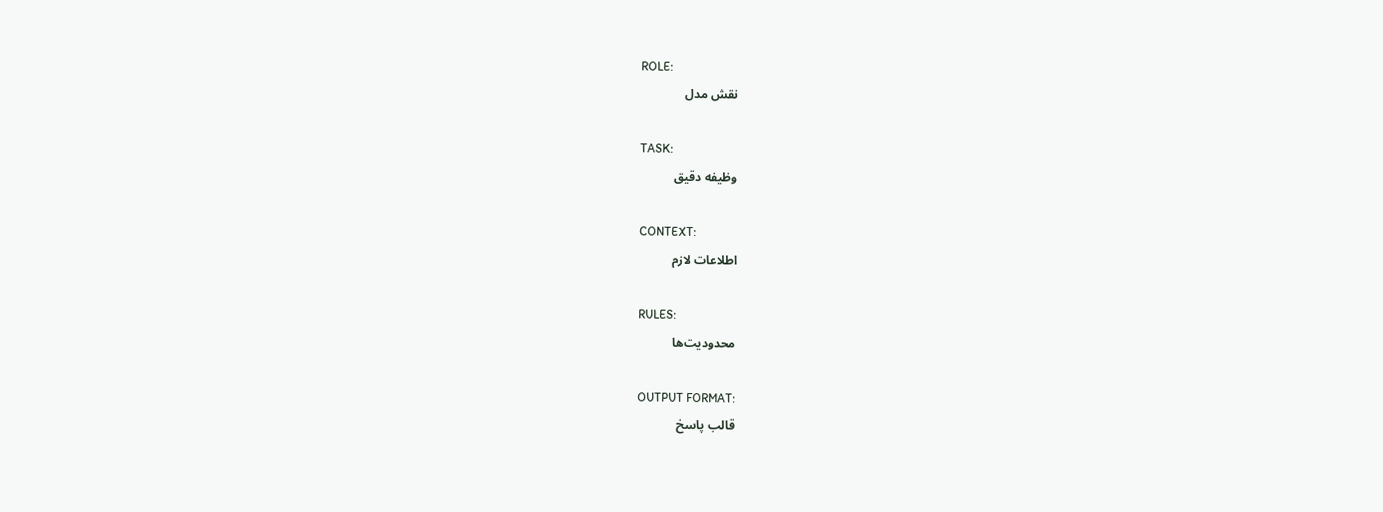ROLE:
نقش مدل

TASK:
وظیفه دقیق

CONTEXT:
اطلاعات لازم

RULES:
محدودیت‌ها

OUTPUT FORMAT:
قالب پاسخ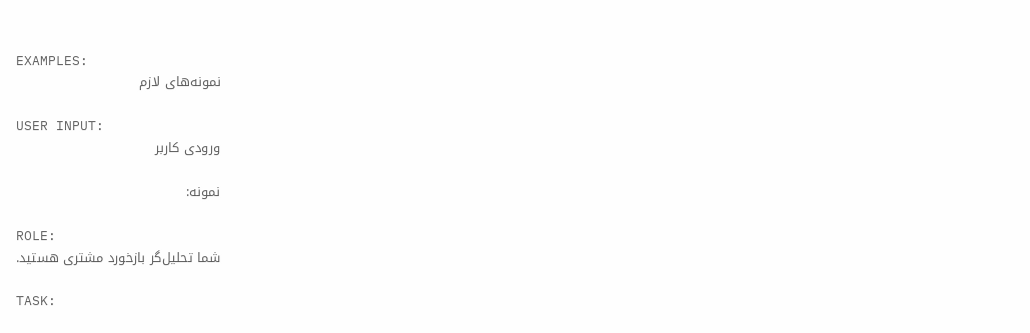EXAMPLES:
نمونه‌های لازم

USER INPUT:
ورودی کاربر

نمونه:

ROLE:
شما تحلیل‌گر بازخورد مشتری هستید.

TASK: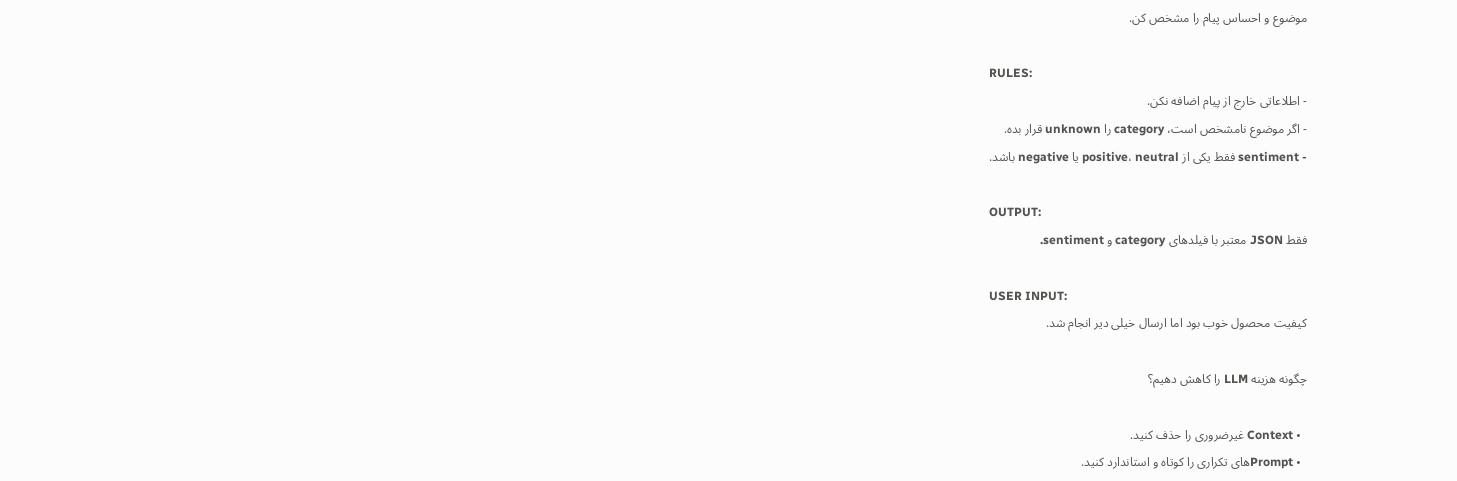موضوع و احساس پیام را مشخص کن.

RULES:
- اطلاعاتی خارج از پیام اضافه نکن.
- اگر موضوع نامشخص است، category را unknown قرار بده.
- sentiment فقط یکی از positive، neutral یا negative باشد.

OUTPUT:
فقط JSON معتبر با فیلدهای category و sentiment.

USER INPUT:
کیفیت محصول خوب بود اما ارسال خیلی دیر انجام شد.

چگونه هزینه LLM را کاهش دهیم؟

  • Context غیرضروری را حذف کنید.
  • Promptهای تکراری را کوتاه و استاندارد کنید.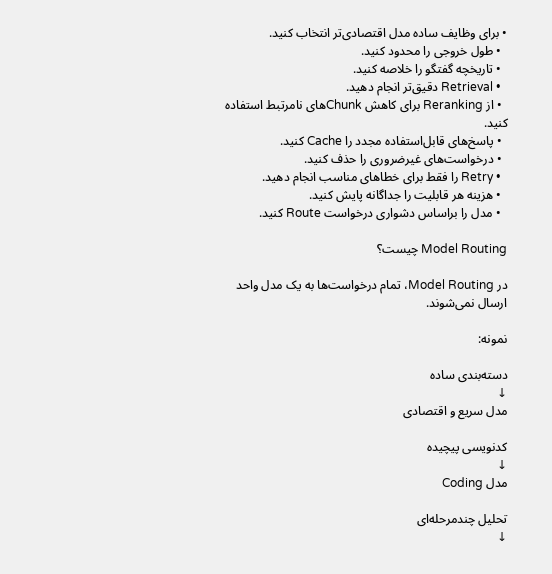• برای وظایف ساده مدل اقتصادی‌تر انتخاب کنید.
  • طول خروجی را محدود کنید.
  • تاریخچه گفتگو را خلاصه کنید.
  • Retrieval دقیق‌تر انجام دهید.
  • از Reranking برای کاهش Chunkهای نامرتبط استفاده کنید.
  • پاسخ‌های قابل‌استفاده مجدد را Cache کنید.
  • درخواست‌های غیرضروری را حذف کنید.
  • Retry را فقط برای خطاهای مناسب انجام دهید.
  • هزینه هر قابلیت را جداگانه پایش کنید.
  • مدل را براساس دشواری درخواست Route کنید.

Model Routing چیست؟

در Model Routing، تمام درخواست‌ها به یک مدل واحد ارسال نمی‌شوند.

نمونه:

دسته‌بندی ساده
↓
مدل سریع و اقتصادی

کدنویسی پیچیده
↓
مدل Coding

تحلیل چندمرحله‌ای
↓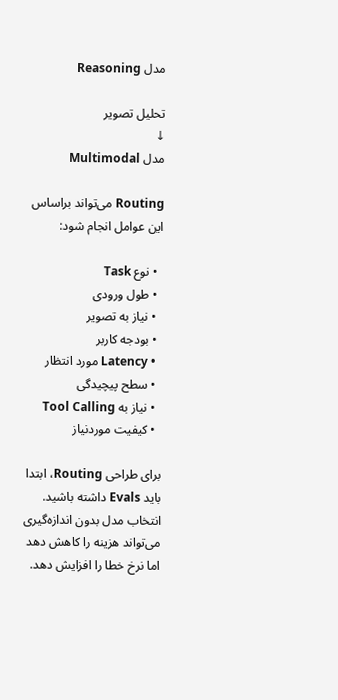مدل Reasoning

تحلیل تصویر
↓
مدل Multimodal

Routing می‌تواند براساس این عوامل انجام شود:

  • نوع Task
  • طول ورودی
  • نیاز به تصویر
  • بودجه کاربر
  • Latency مورد انتظار
  • سطح پیچیدگی
  • نیاز به Tool Calling
  • کیفیت موردنیاز

برای طراحی Routing، ابتدا باید Evals داشته باشید. انتخاب مدل بدون اندازه‌گیری می‌تواند هزینه را کاهش دهد اما نرخ خطا را افزایش دهد.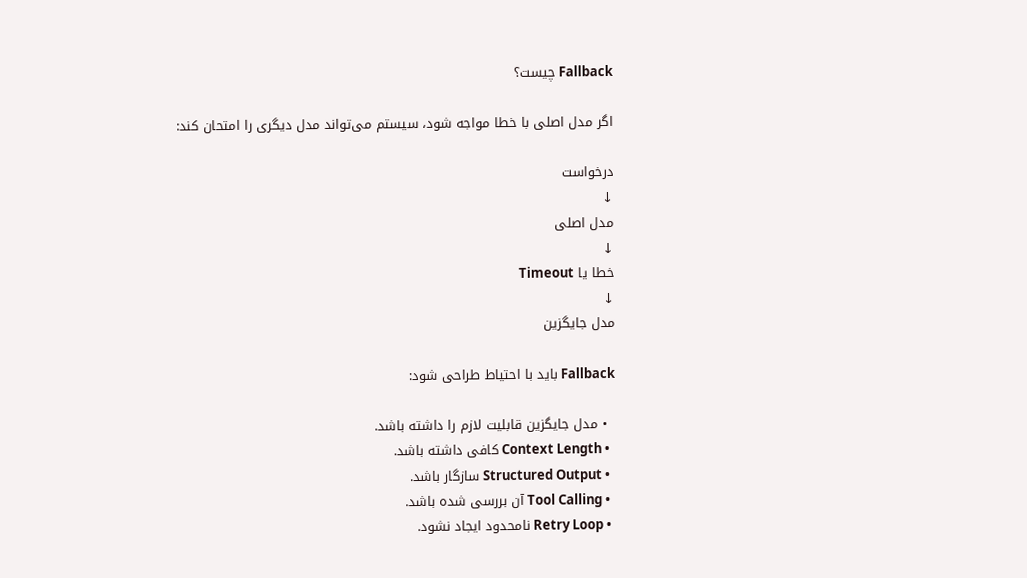Fallback چیست؟

اگر مدل اصلی با خطا مواجه شود، سیستم می‌تواند مدل دیگری را امتحان کند:

درخواست
↓
مدل اصلی
↓
خطا یا Timeout
↓
مدل جایگزین

Fallback باید با احتیاط طراحی شود:

  • مدل جایگزین قابلیت لازم را داشته باشد.
  • Context Length کافی داشته باشد.
  • Structured Output سازگار باشد.
  • Tool Calling آن بررسی شده باشد.
  • Retry Loop نامحدود ایجاد نشود.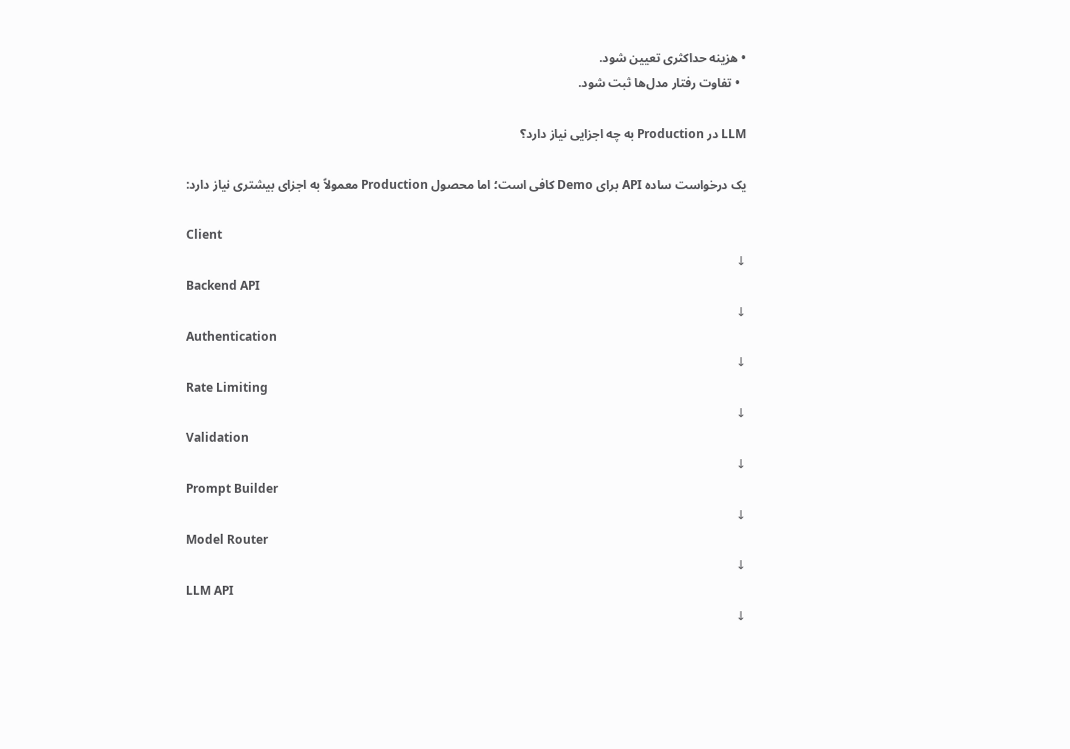• هزینه حداکثری تعیین شود.
  • تفاوت رفتار مدل‌ها ثبت شود.

LLM در Production به چه اجزایی نیاز دارد؟

یک درخواست ساده API برای Demo کافی است؛ اما محصول Production معمولاً به اجزای بیشتری نیاز دارد:

Client
↓
Backend API
↓
Authentication
↓
Rate Limiting
↓
Validation
↓
Prompt Builder
↓
Model Router
↓
LLM API
↓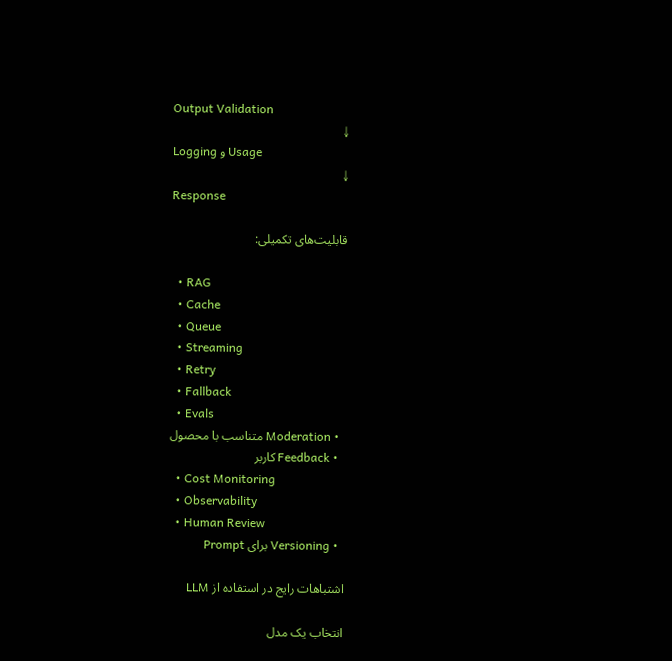Output Validation
↓
Logging و Usage
↓
Response

قابلیت‌های تکمیلی:

  • RAG
  • Cache
  • Queue
  • Streaming
  • Retry
  • Fallback
  • Evals
  • Moderation متناسب با محصول
  • Feedback کاربر
  • Cost Monitoring
  • Observability
  • Human Review
  • Versioning برای Prompt

اشتباهات رایج در استفاده از LLM

انتخاب یک مدل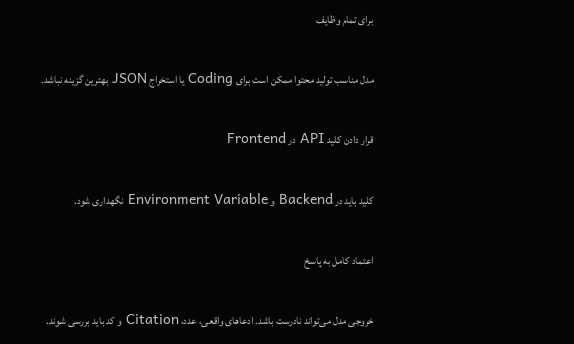برای تمام وظایف

مدل مناسب تولید محتوا ممکن است برای Coding یا استخراج JSON بهترین گزینه نباشد.

قرار دادن کلید API در Frontend

کلید باید در Backend و Environment Variable نگهداری شود.

اعتماد کامل به پاسخ

خروجی مدل می‌تواند نادرست باشد. ادعاهای واقعی، عدد، Citation و کد باید بررسی شوند.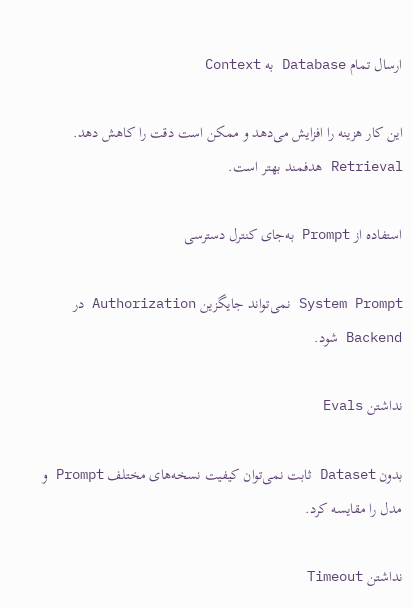ارسال تمام Database به Context

این کار هزینه را افزایش می‌دهد و ممکن است دقت را کاهش دهد. Retrieval هدفمند بهتر است.

استفاده از Prompt به‌جای کنترل دسترسی

System Prompt نمی‌تواند جایگزین Authorization در Backend شود.

نداشتن Evals

بدون Dataset ثابت نمی‌توان کیفیت نسخه‌های مختلف Prompt و مدل را مقایسه کرد.

نداشتن Timeout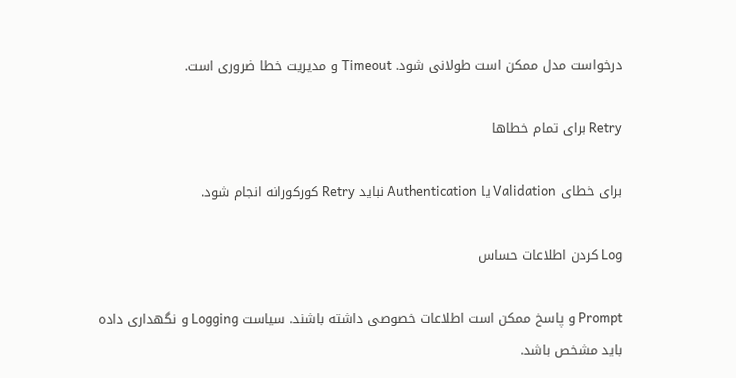درخواست مدل ممکن است طولانی شود. Timeout و مدیریت خطا ضروری است.

Retry برای تمام خطاها

برای خطای Validation یا Authentication نباید Retry کورکورانه انجام شود.

Log کردن اطلاعات حساس

Prompt و پاسخ ممکن است اطلاعات خصوصی داشته باشند. سیاست Logging و نگهداری داده باید مشخص باشد.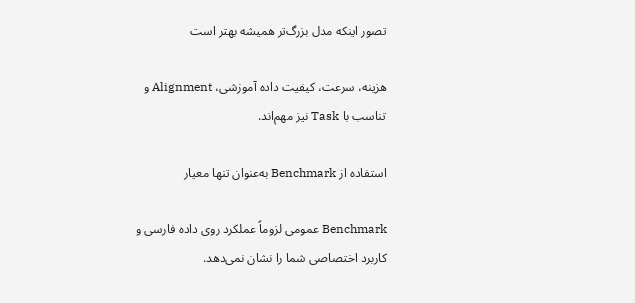تصور اینکه مدل بزرگ‌تر همیشه بهتر است

هزینه، سرعت، کیفیت داده آموزشی، Alignment و تناسب با Task نیز مهم‌اند.

استفاده از Benchmark به‌عنوان تنها معیار

Benchmark عمومی لزوماً عملکرد روی داده فارسی و کاربرد اختصاصی شما را نشان نمی‌دهد.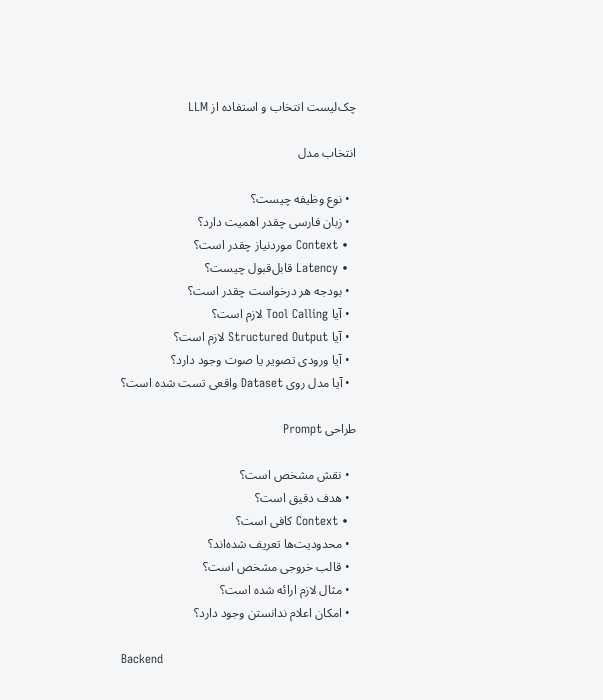چک‌لیست انتخاب و استفاده از LLM

انتخاب مدل

  • نوع وظیفه چیست؟
  • زبان فارسی چقدر اهمیت دارد؟
  • Context موردنیاز چقدر است؟
  • Latency قابل‌قبول چیست؟
  • بودجه هر درخواست چقدر است؟
  • آیا Tool Calling لازم است؟
  • آیا Structured Output لازم است؟
  • آیا ورودی تصویر یا صوت وجود دارد؟
  • آیا مدل روی Dataset واقعی تست شده است؟

طراحی Prompt

  • نقش مشخص است؟
  • هدف دقیق است؟
  • Context کافی است؟
  • محدودیت‌ها تعریف شده‌اند؟
  • قالب خروجی مشخص است؟
  • مثال لازم ارائه شده است؟
  • امکان اعلام ندانستن وجود دارد؟

Backend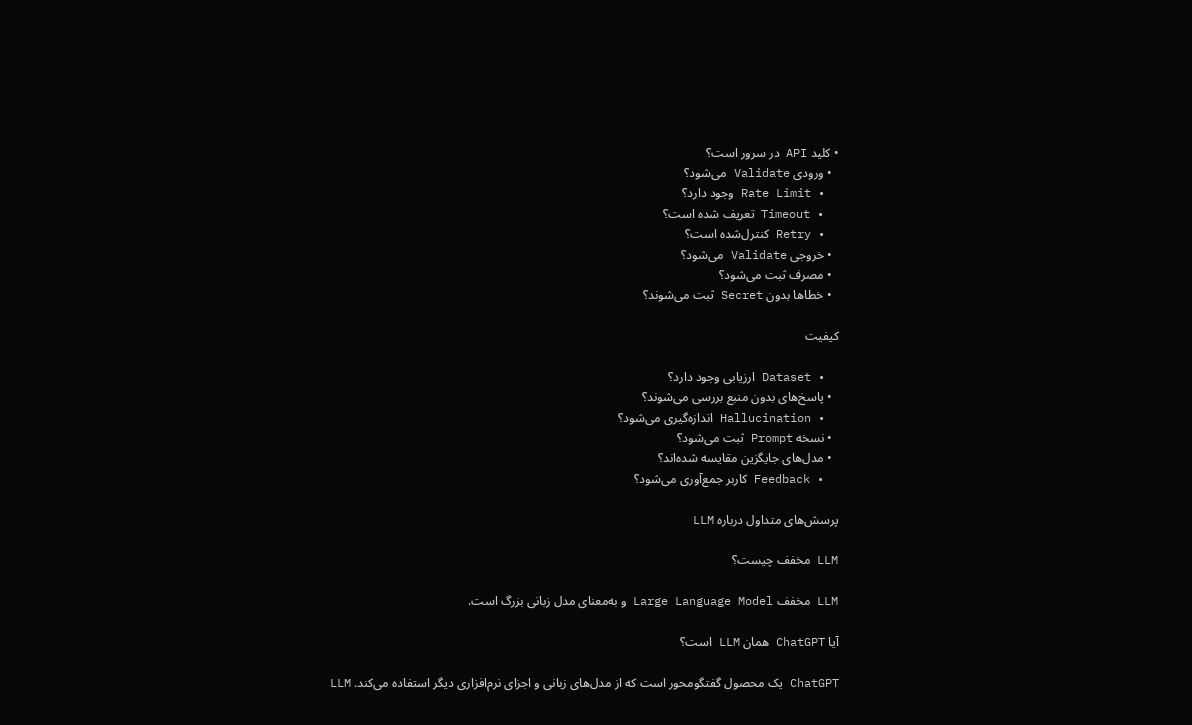• کلید API در سرور است؟
  • ورودی Validate می‌شود؟
  • Rate Limit وجود دارد؟
  • Timeout تعریف شده است؟
  • Retry کنترل‌شده است؟
  • خروجی Validate می‌شود؟
  • مصرف ثبت می‌شود؟
  • خطاها بدون Secret ثبت می‌شوند؟

کیفیت

  • Dataset ارزیابی وجود دارد؟
  • پاسخ‌های بدون منبع بررسی می‌شوند؟
  • Hallucination اندازه‌گیری می‌شود؟
  • نسخه Prompt ثبت می‌شود؟
  • مدل‌های جایگزین مقایسه شده‌اند؟
  • Feedback کاربر جمع‌آوری می‌شود؟

پرسش‌های متداول درباره LLM

LLM مخفف چیست؟

LLM مخفف Large Language Model و به‌معنای مدل زبانی بزرگ است.

آیا ChatGPT همان LLM است؟

ChatGPT یک محصول گفتگو‌محور است که از مدل‌های زبانی و اجزای نرم‌افزاری دیگر استفاده می‌کند. LLM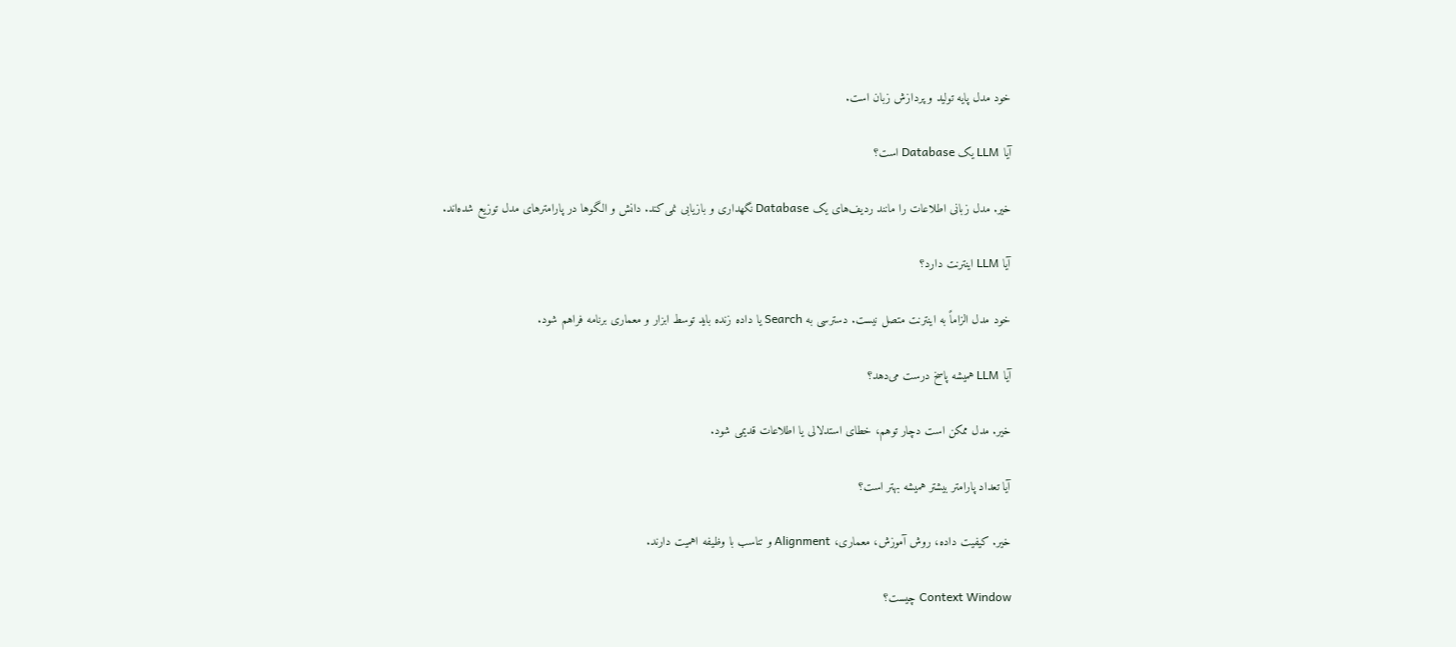خود مدل پایه تولید و پردازش زبان است.

آیا LLM یک Database است؟

خیر. مدل زبانی اطلاعات را مانند ردیف‌های یک Database نگهداری و بازیابی نمی‌کند. دانش و الگوها در پارامترهای مدل توزیع شده‌اند.

آیا LLM اینترنت دارد؟

خود مدل الزاماً به اینترنت متصل نیست. دسترسی به Search یا داده زنده باید توسط ابزار و معماری برنامه فراهم شود.

آیا LLM همیشه پاسخ درست می‌دهد؟

خیر. مدل ممکن است دچار توهم، خطای استدلالی یا اطلاعات قدیمی شود.

آیا تعداد پارامتر بیشتر همیشه بهتر است؟

خیر. کیفیت داده، روش آموزش، معماری، Alignment و تناسب با وظیفه اهمیت دارند.

Context Window چیست؟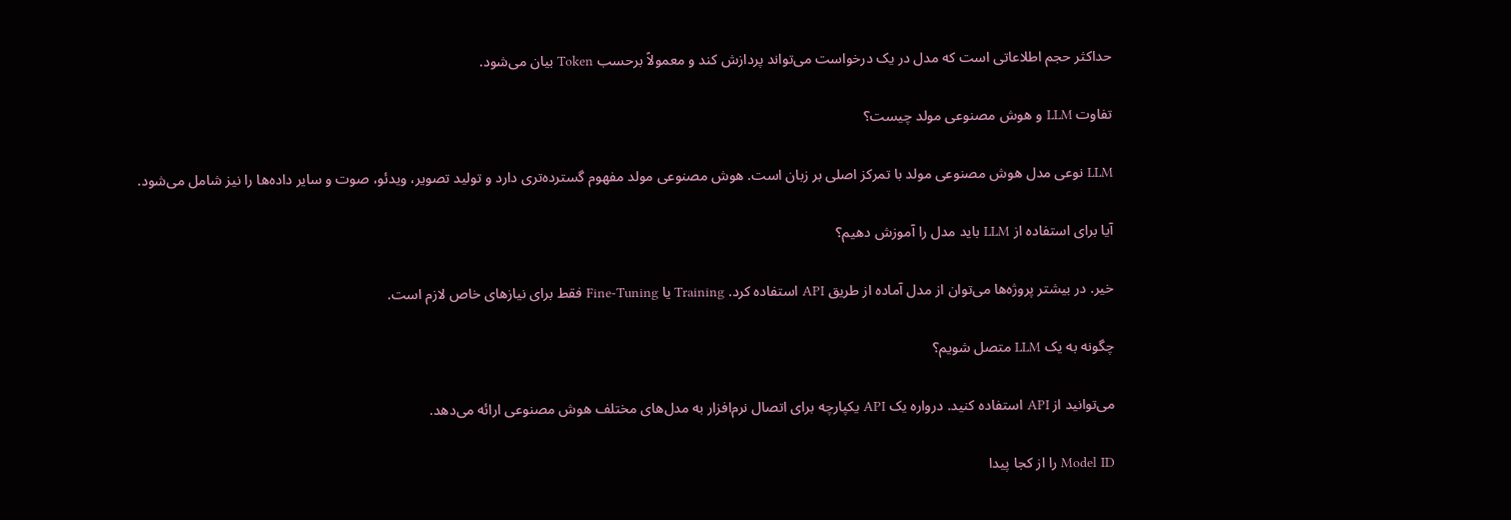حداکثر حجم اطلاعاتی است که مدل در یک درخواست می‌تواند پردازش کند و معمولاً برحسب Token بیان می‌شود.

تفاوت LLM و هوش مصنوعی مولد چیست؟

LLM نوعی مدل هوش مصنوعی مولد با تمرکز اصلی بر زبان است. هوش مصنوعی مولد مفهوم گسترده‌تری دارد و تولید تصویر، ویدئو، صوت و سایر داده‌ها را نیز شامل می‌شود.

آیا برای استفاده از LLM باید مدل را آموزش دهیم؟

خیر. در بیشتر پروژه‌ها می‌توان از مدل آماده از طریق API استفاده کرد. Training یا Fine-Tuning فقط برای نیازهای خاص لازم است.

چگونه به یک LLM متصل شویم؟

می‌توانید از API استفاده کنید. درواره یک API یکپارچه برای اتصال نرم‌افزار به مدل‌های مختلف هوش مصنوعی ارائه می‌دهد.

Model ID را از کجا پیدا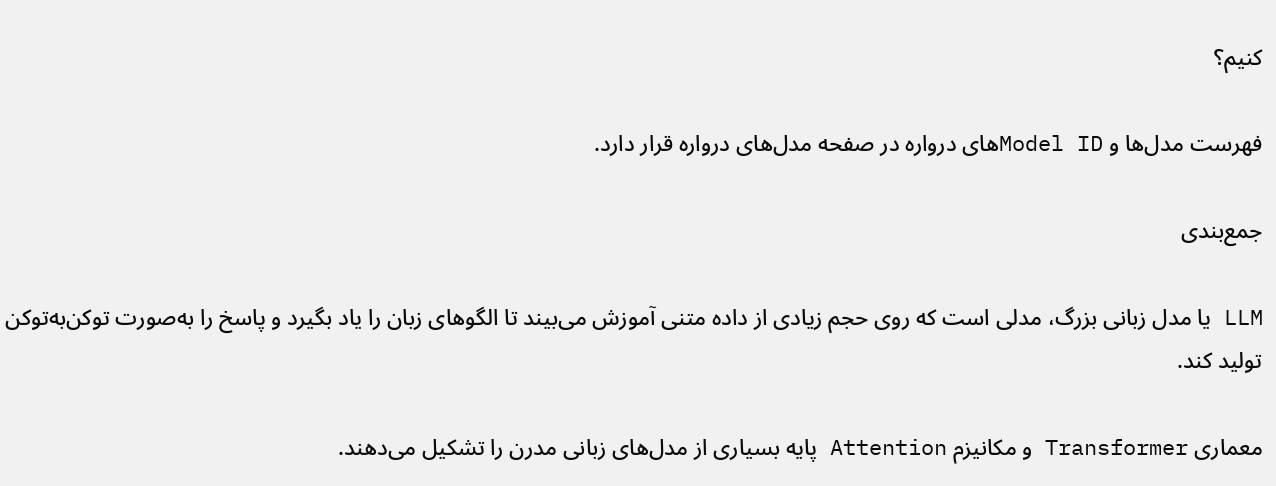کنیم؟

فهرست مدل‌ها و Model IDهای درواره در صفحه مدل‌های درواره قرار دارد.

جمع‌بندی

LLM یا مدل زبانی بزرگ، مدلی است که روی حجم زیادی از داده متنی آموزش می‌بیند تا الگوهای زبان را یاد بگیرد و پاسخ را به‌صورت توکن‌به‌توکن تولید کند.

معماری Transformer و مکانیزم Attention پایه بسیاری از مدل‌های زبانی مدرن را تشکیل می‌دهند.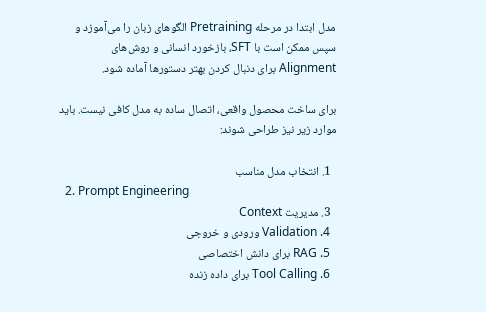مدل ابتدا در مرحله Pretraining الگوهای زبان را می‌آموزد و سپس ممکن است با SFT، بازخورد انسانی و روش‌های Alignment برای دنبال کردن بهتر دستورها آماده شود.

برای ساخت محصول واقعی، اتصال ساده به مدل کافی نیست. باید موارد زیر نیز طراحی شوند:

  1. انتخاب مدل مناسب
  2. Prompt Engineering
  3. مدیریت Context
  4. Validation ورودی و خروجی
  5. RAG برای دانش اختصاصی
  6. Tool Calling برای داده زنده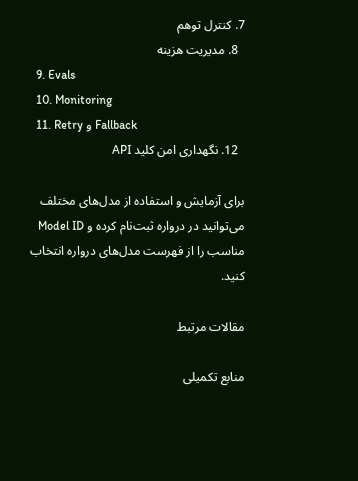7. کنترل توهم
  8. مدیریت هزینه
  9. Evals
  10. Monitoring
  11. Retry و Fallback
  12. نگهداری امن کلید API

برای آزمایش و استفاده از مدل‌های مختلف می‌توانید در درواره ثبت‌نام کرده و Model ID مناسب را از فهرست مدل‌های درواره انتخاب کنید.

مقالات مرتبط

منابع تکمیلی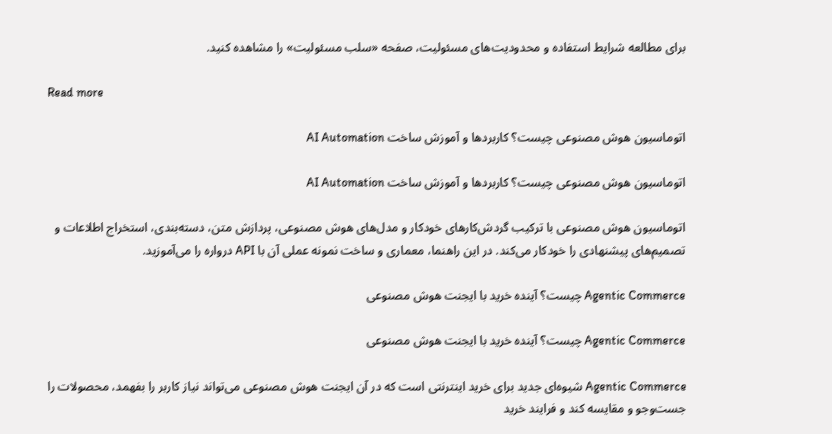برای مطالعه شرایط استفاده و محدودیت‌های مسئولیت، صفحه «سلب مسئولیت» را مشاهده کنید.

Read more

اتوماسیون هوش مصنوعی چیست؟ کاربردها و آموزش ساخت AI Automation

اتوماسیون هوش مصنوعی چیست؟ کاربردها و آموزش ساخت AI Automation

اتوماسیون هوش مصنوعی با ترکیب گردش‌کارهای خودکار و مدل‌های هوش مصنوعی، پردازش متن، دسته‌بندی، استخراج اطلاعات و تصمیم‌های پیشنهادی را خودکار می‌کند. در این راهنما، معماری و ساخت نمونه عملی آن با API درواره را می‌آموزید.

Agentic Commerce چیست؟ آینده خرید با ایجنت هوش مصنوعی

Agentic Commerce چیست؟ آینده خرید با ایجنت هوش مصنوعی

Agentic Commerce شیوه‌ای جدید برای خرید اینترنتی است که در آن ایجنت هوش مصنوعی می‌تواند نیاز کاربر را بفهمد، محصولات را جست‌وجو و مقایسه کند و فرایند خرید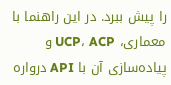را پیش ببرد. در این راهنما با معماری، UCP، ACP و پیاده‌سازی آن با API درواره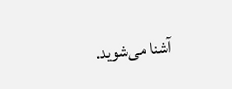آشنا می‌شوید.